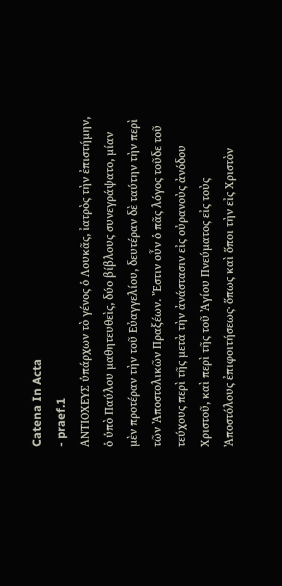Catena In Acta
- praef.1
ΑΝΤΙΟΧΕΥΣ ὑπάρχων τὸ γένος ὁ Λουκᾶς, ἰατρὸς τὴν ἐπιστήμην, ὁ ὑπὸ Παύλου μαθητευθεὶς, δύο βίβλους συνεγράψατο, μίαν μὲν προτέραν τὴν τοῦ Εὐαγγελίου, δευτέραν δὲ ταύτην τὴν περὶ τῶν Ἀποστολικῶν Πραξέων. Ἔστιν οὖν ὁ πᾶς λόγος τοῦδε τοῦ τεύχους περὶ τῆς μετὰ τὴν ἀνάστασιν εἰς οὐρανοὺς ἀνόδου Χριστοῦ, καὶ περὶ τῆς τοῦ Ἀγίου Πνεύματος εἰς τοὺς Ἀποστόλους ἐπιφοιτήσεως· ὅπως καὶ ὅποι τὴν εἰς Χριστὸν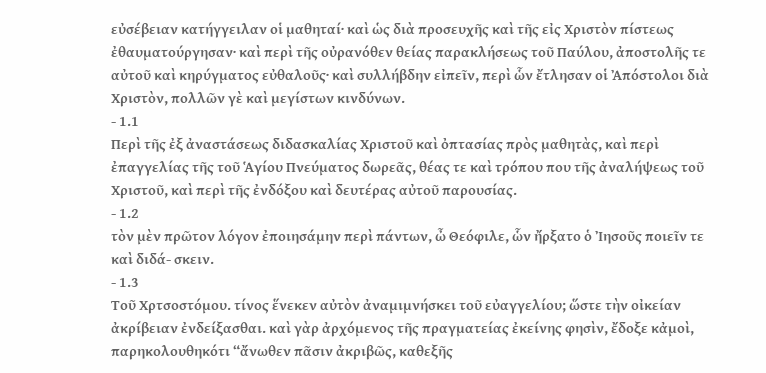εὐσέβειαν κατήγγειλαν οἱ μαθηταί· καὶ ὡς διὰ προσευχῆς καὶ τῆς εἰς Χριστὸν πίστεως ἐθαυματούργησαν· καὶ περὶ τῆς οὐρανόθεν θείας παρακλήσεως τοῦ Παύλου, ἀποστολῆς τε αὐτοῦ καὶ κηρύγματος εὐθαλοῦς· καὶ συλλήβδην εἰπεῖν, περὶ ὧν ἔτλησαν οἱ Ἀπόστολοι διὰ Χριστὸν, πολλῶν γὲ καὶ μεγίστων κινδύνων.
- 1.1
Περὶ τῆς ἐξ ἀναστάσεως διδασκαλίας Χριστοῦ καὶ ὀπτασίας πρὸς μαθητὰς, καὶ περὶ ἐπαγγελίας τῆς τοῦ Ἁγίου Πνεύματος δωρεᾶς, θέας τε καὶ τρόπου που τῆς ἀναλήψεως τοῦ Χριστοῦ, καὶ περὶ τῆς ἐνδόξου καὶ δευτέρας αὐτοῦ παρουσίας.
- 1.2
τὸν μὲν πρῶτον λόγον ἐποιησάμην περὶ πάντων, ὦ Θεόφιλε, ὧν ἤρξατο ὁ Ἰησοῦς ποιεῖν τε καὶ διδά- σκειν.
- 1.3
Τοῦ Χρτσοστόμου. τίνος ἕνεκεν αὐτὸν ἀναμιμνήσκει τοῦ εὐαγγελίου; ὥστε τὴν οἰκείαν ἀκρίβειαν ἐνδείξασθαι. καὶ γὰρ ἀρχόμενος τῆς πραγματείας ἐκείνης φησὶν, ἔδοξε κἀμοὶ, παρηκολουθηκότι “ἄνωθεν πᾶσιν ἀκριβῶς, καθεξῆς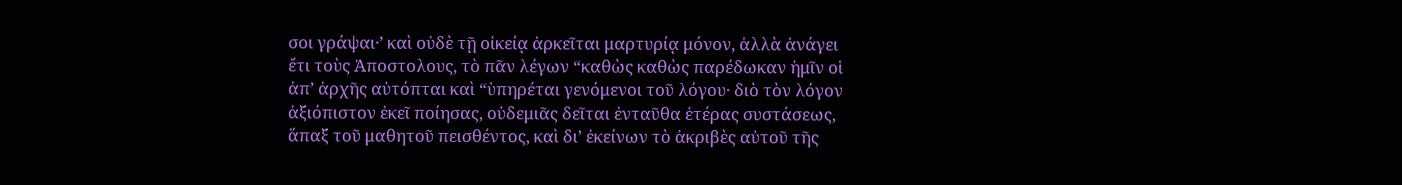σοι γράψαι·’ καὶ οὐδὲ τῇ οἰκείᾳ ἀρκεῖται μαρτυρίᾳ μόνον, ἀλλὰ ἀνάγει ἔτι τοὺς Ἀποστολους, τὸ πᾶν λέγων “καθὼς καθὼς παρέδωκαν ἡμῖν οἱ ἀπ’ ἀρχῆς αὐτόπται καὶ “ὑπηρέται γενόμενοι τοῦ λόγου· διὸ τὸν λόγον ἀξιόπιστον ἐκεῖ ποίησας, οὐδεμιᾶς δεῖται ἐνταῦθα ἑτέρας συστάσεως, ἅπαξ τοῦ μαθητοῦ πεισθέντος, καὶ δι’ ἐκείνων τὸ ἀκριβὲς αὐτοῦ τῆς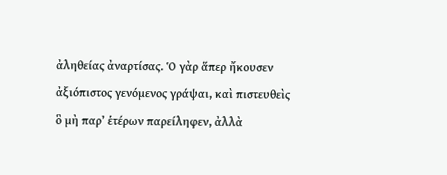ἀληθείας ἀναρτίσας. Ὁ γὰρ ἅπερ ἤκουσεν ἀξιόπιστος γενόμενος γράψαι, καὶ πιστευθεὶς ὃ μὴ παρ’ ἑτέρων παρείληφεν, ἀλλὰ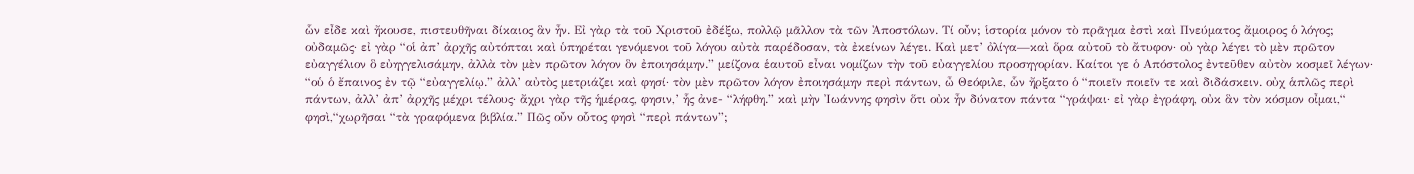ὧν εἶδε καὶ ἤκουσε, πιστευθῆναι δίκαιος ἃν ἦν. Εἰ γὰρ τὰ τοῦ Χριστοῦ ἐδέξω, πολλῷ μᾶλλον τὰ τῶν Ἀποστόλων. Τί οὖν; ἱστορία μόνον τὸ πρᾶγμα ἐστὶ καὶ Πνεύματος ἄμοιρος ὁ λόγος; οὐδαμῶς· εἰ γὰρ “οἱ ἀπ’ ἀρχῆς αὐτόπται καὶ ὑπηρέται γενόμενοι τοῦ λόγου αὐτὰ παρέδοσαν, τὰ ἐκείνων λέγει. Καὶ μετ’ ὀλίγα—καὶ ὅρα αὐτοῦ τὸ ἄτυφον· οὐ γὰρ λέγει τὸ μὲν πρῶτον εὐαγγέλιον ὃ εὐηγγελισάμην, ἀλλὰ τὸν μὲν πρῶτον λόγον ὃν ἐποιησάμην.” μείζονα ἑαυτοῦ εἶναι νομίζων τὴν τοῦ εὐαγγελίου προσηγορίαν. Καίτοι γε ὁ Απόστολος ἐντεῦθεν αὐτὸν κοσμεῖ λέγων· “οὑ ὁ ἔπαινος ἐν τῷ “εὐαγγελίῳ.” ἀλλ’ αὐτὸς μετριάζει καὶ φησί· τὸν μὲν πρῶτον λόγον ἐποιησάμην περὶ πάντων, ὦ Θεόφιλε, ὧν ἤρξατο ὁ “ποιεῖν ποιεῖν τε καὶ διδάσκειν. οὐχ ἁπλῶς περὶ πάντων, ἀλλ’ ἀπ’ ἀρχῆς μέχρι τέλους· ἄχρι γὰρ τῆς ἡμέρας, φησιν,’ ἧς ἀνε- “λήφθη.” καὶ μὴν Ἰωάννης φησὶν ὅτι οὐκ ἦν δύνατον πάντα “γράψαι· εἰ γὰρ ἐγράφη, οὐκ ἃν τὸν κόσμον οἶμαι,“ φησὶ,“χωρῆσαι “τὰ γραφόμενα βιβλία.” Πῶς οὖν οὗτος φησὶ “περὶ πάντων”;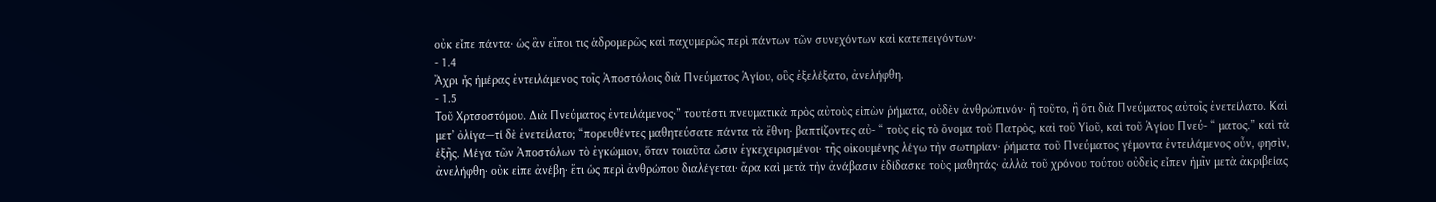οὐκ εἶπε πάντα· ὡς ἃν εἴποι τις ἁδρομερῶς καὶ παχυμερῶς περὶ πάντων τῶν συνεχόντων καὶ κατεπειγόντων·
- 1.4
Ἄχρι ἧς ἡμέρας ἐντειλάμενος τοῖς Ἀποστόλοις διὰ Πνεύματος Ἁγίου, οὓς ἐξελέξατο, ἀνελήφθη.
- 1.5
Τοῦ Χρτσοστόμου. Διὰ Πνεύματος ἐντειλάμενος·” τουτέστι πνευματικὰ πρὸς αὐτοὺς εἰπὼν ῥήματα, οὐδὲν ἀνθρώπινόν· ἣ τοῦτο, ἣ ὅτι διὰ Πνεύματος αὐτοῖς ἐνετείλατο. Καὶ μετ’ ὀλίγα—τί δὲ ἐνετείλατο; “πορευθέντες μαθητεύσατε πάντα τὰ ἔθνη· βαπτίζοντες αὐ- “ τοὺς εἰς τὸ ὄνομα τοῦ Πατρὸς, καὶ τοῦ Υἱοῦ, καὶ τοῦ Ἁγίου Πνεύ- “ ματος.” καὶ τὰ ἑξῆς. Μέγα τῶν Ἀποστόλων τὸ ἐγκώμιον, ὅταν τοιαῦτα ὦσιν ἐγκεχειρισμένοι· τῆς οἰκουμένης λέγω τὴν σωτηρίαν· ῥήματα τοῦ Πνεύματος γέμοντα ἐντειλάμενος οὖν, φησὶν, ἀνελήφθη· οὐκ εἰπε ἀνέβη· ἔτι ὡς περὶ ἀνθρώπου διαλέγεται· ἄρα καὶ μετὰ τὴν ἀνάβασιν ἐδίδασκε τοὺς μαθητάς· ἀλλὰ τοῦ χρόνου τούτου οὐδεὶς εἶπεν ἡμῖν μετὰ ἀκριβείας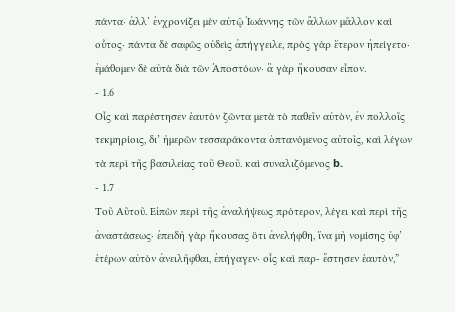πάντα· ἀλλ’ ἐνχρονίζει μὲν αὐτῷ Ἰωάννης τῶν ἄλλων μᾶλλον καὶ οὗτος· πάντα δὲ σαφῶς οὐδεὶς ἀπήγγειλε, πρὸς γὰρ ἕτερον ἠπείγετο· ἐμάθομεν δὲ αὐτὰ διὰ τῶν Ἁποστόων· ἃ γὰρ ἤκουσαν εἶπον.
- 1.6
Οἷς καὶ παρέστησεν ἑαυτὸν ζῶντα μετὰ τὸ παθεῖν αὐτὸν, ἐν πολλοῖς τεκμηρίοις, δι’ ἡμερῶν τεσσαράκοντα ὀπτανόμενος αὐτοῖς, καὶ λέγων τὰ περὶ τῆς βασιλείας τοῦ Θεοῦ. καὶ συναλιζόμενος b.
- 1.7
Τοῦ Αῦτοῦ. Εἰπὼν περὶ τῆς ἀναλήψεως πρότερον, λέγει καὶ περὶ τῆς ἀναστάσεως· ἐπειδὴ γὰρ ἤκουσας ὅτι ἀνελήφθη, ἵνα μὴ νομίσης ὑφ’ ἑτέρων αὐτὸν ἀνειλῆφθαι, ἐπήγαγεν· οἷς καὶ παρ- ἔστησεν ἑαυτὸν,”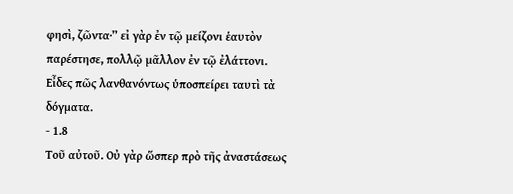φησὶ, ζῶντα·” εἰ γὰρ ἐν τῷ μείζονι ἑαυτὸν παρέστησε, πολλῷ μᾶλλον ἐν τῷ ἐλάττονι. Εἶδες πῶς λανθανόντως ὑποσπείρει ταυτὶ τὰ δόγματα.
- 1.8
Τοῦ αὐτοῦ. Οὐ γὰρ ὥσπερ πρὸ τῆς ἀναστάσεως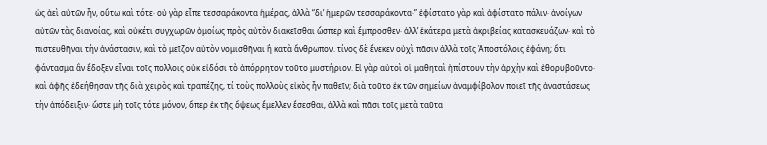ὡς ἀεὶ αὐτῶν ἦν, οὕτω καὶ τότε· οὐ γὰρ εἶπε τεσσαράκοντα ἡμέρας, ἀλλὰ “δι’ ἡμερῶν τεσσαράκοντα·” ἐφίστατο γὰρ καὶ ἀφίστατο πάλιν· ἀνοίγων αὐτῶν τὰς διανοίας, καὶ οὐκέτι συγχωρῶν ὁμοίως πρὸς αὐτὸν διακεῖσθαι ὥσπερ καὶ ἔμπροσθεν· ἀλλ’ ἑκάτερα μετὰ ἀκριβείας κατασκευάζων· καὶ τὸ πιστευθῆναι τὴν ἀνάστασιν, καὶ τὸ μεῖζον αὐτὸν νομισθῆναι ἣ κατὰ ἄνθρωπον. τίνος δὲ ἕνεκεν οὐχὶ πᾶσιν ἀλλὰ τοῖς Ἀποστόλοις ἐφάνη; ὅτι φάντασμα ἃν ἔδοξεν εἶναι τοῖς πολλοις οὐκ εἰδόσι τὸ ἀπόρρητον τοῦτο μυστήριον. Εἰ γὰρ αὐτοὶ οἱ μαθηταὶ ἠπίστουν τὴν ἀρχὴν καὶ ἐθορυβοῦντο· καὶ ἁφῆς ἐδεήθησαν τῆς διὰ χειρὸς καὶ τραπέζης, τί τοὺς πολλοὺς εἰκὸς ἦν παθεῖν; διὰ τοῦτο ἐκ τῶν σημείων ἀναμφίβολον ποιεῖ τῆς ἀναστάσεως τὴν ἀπόδειξιν· ὥστε μὴ τοῖς τότε μόνον, ὅπερ ἐκ τῆς ὄψεως ἔμελλεν ἔσεσθαι, ἀλλὰ καὶ πᾶσι τοῖς μετὰ ταῦτα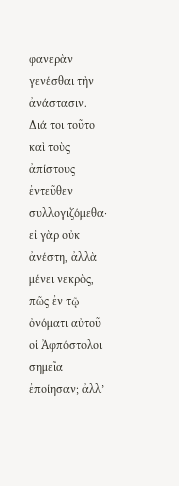φανερὰν γενέσθαι τὴν ἀνάστασιν. Διά τοι τοῦτο καὶ τοὺς ἀπίστους ἐντεῦθεν συλλογιζόμεθα· εἰ γὰρ οὐκ ἀνέστη, ἀλλὰ μένει νεκρὸς, πῶς ἐν τῷ ὀνόματι αὐτοῦ οἱ Ἀφπόστολοι σημεῖα ἐποίησαν; ἀλλ’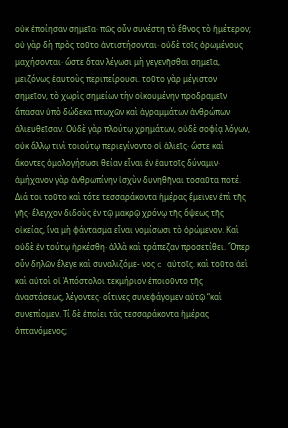οὐκ ἐποίησαν σημεῖα· πῶς οὖν συνέστη τὸ ἔθνος τὸ ἡμέτερον; οὐ γὰρ δὴ πρὸς τοῦτο ἀντιστήσονται· οὐδὲ τοῖς ὁρωμένους μαχήσονται· ὥστε ὅταν λέγωσι μὴ γεγενῆσθαι σημεῖα, μειζόνως ἑαυτοὺς περιπείρουσι. τοῦτο γὰρ μέγιστον σημεῖον, τὸ χωρὶς σημείων τὴν οἰκουμένην προδραμεῖν ἅπασαν ὑπὸ δώδεκα πτωχῶν καὶ ἀγραμμάτων ἀνθρώπων ἁλιευθεῖσαν. Οὐδὲ γὰρ πλούτῳ χρημάτων, οὐδὲ σοφίᾳ λόγων, οὐκ ἄλλῳ τινὶ τοιούτῳ περιεγίνοντο οἱ ἁλιεῖς· ὥστε καὶ ἄκοντες ὁμολογήσωσι θείαν εἶναι ἐν ἑαυτοῖς δύναμιν· ἀμήχανον γὰρ ἀνθρωπίνην ἰσχὺν δυνηθῆναι τοσαῦτα ποτέ. Διά τοι τοῦτο καὶ τότε τεσσαράκοντα ἡμέρας ἔμεινεν ἐπὶ τῆς γῆς· ἔλεγχον διδοὺς ἐν τῷ μακρῷ χρόνῳ τῆς ὄψεως τῆς οἰκείας, ἵνα μὴ φάντασμα εἶναι νομίσωσι τὸ ὁρώμενον. Καὶ οὐδὲ ἐν τούτῳ ἠρκέσθη· ἀλλὰ καὶ τράπεζαν προσετίθει. Ὅπερ οὖν δηλῶν ἔλεγε καὶ συναλιζόμε- νος c αὐτοῖς. καὶ τοῦτο ἀεὶ καὶ αὐτοὶ οἱ Ἀπόστολοι τεκμήριον ἐποιοῦντο τῆς ἀναστάσεως, λέγοντες· οἵτινες συνεφάγομεν αὐτῷ “καὶ συνεπίομεν. Τί δὲ ἐποίει τὰς τεσσαράκοντα ἡμέρας ὀπτανόμενος;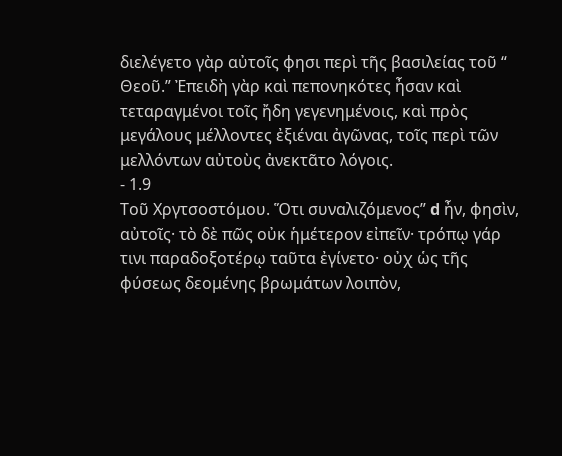διελέγετο γὰρ αὐτοῖς φησι περὶ τῆς βασιλείας τοῦ “ Θεοῦ.” Ἐπειδὴ γὰρ καὶ πεπονηκότες ἦσαν καὶ τεταραγμένοι τοῖς ἤδη γεγενημένοις, καὶ πρὸς μεγάλους μέλλοντες ἐξιέναι ἀγῶνας, τοῖς περὶ τῶν μελλόντων αὐτοὺς ἀνεκτᾶτο λόγοις.
- 1.9
Τοῦ Χργτσοστόμου. Ὅτι συναλιζόμενος” d ἦν, φησὶν, αὐτοῖς· τὸ δὲ πῶς οὐκ ἡμέτερον εἰπεῖν· τρόπῳ γάρ τινι παραδοξοτέρῳ ταῦτα ἐγίνετο· οὐχ ὡς τῆς φύσεως δεομένης βρωμάτων λοιπὸν,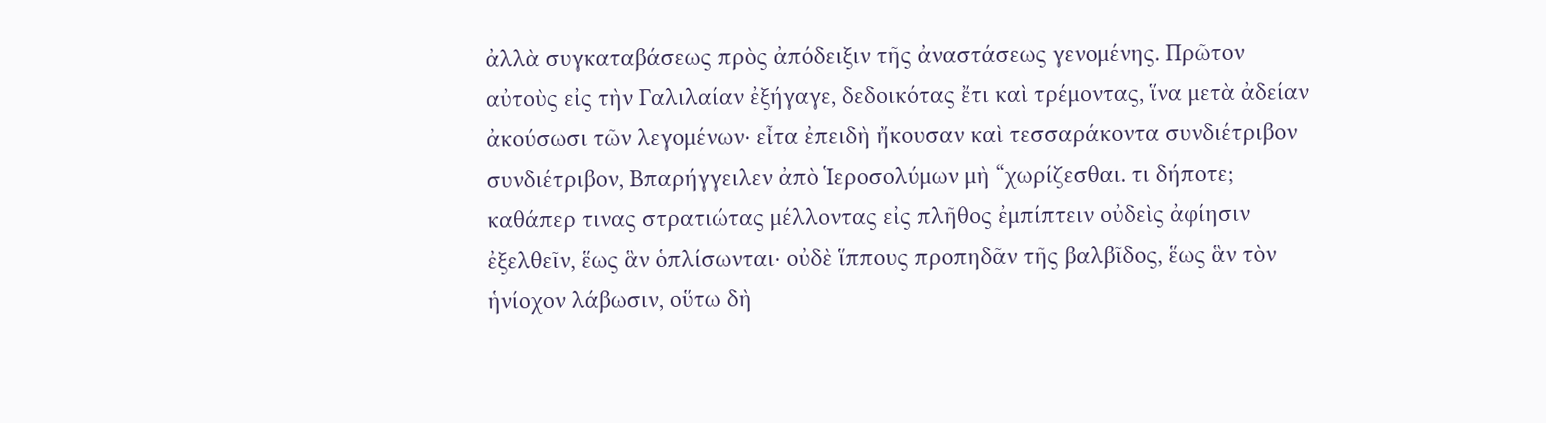ἀλλὰ συγκαταβάσεως πρὸς ἀπόδειξιν τῆς ἀναστάσεως γενομένης. Πρῶτον αὐτοὺς εἰς τὴν Γαλιλαίαν ἐξήγαγε, δεδοικότας ἔτι καὶ τρέμοντας, ἵνα μετὰ ἀδείαν ἀκούσωσι τῶν λεγομένων· εἶτα ἐπειδὴ ἤκουσαν καὶ τεσσαράκοντα συνδιέτριβον συνδιέτριβον, Βπαρήγγειλεν ἀπὸ Ἱεροσολύμων μὴ “χωρίζεσθαι. τι δήποτε; καθάπερ τινας στρατιώτας μέλλοντας εἰς πλῆθος ἐμπίπτειν οὐδεὶς ἀφίησιν ἐξελθεῖν, ἕως ἃν ὁπλίσωνται· οὐδὲ ἵππους προπηδᾶν τῆς βαλβῖδος, ἕως ἃν τὸν ἡνίοχον λάβωσιν, οὕτω δὴ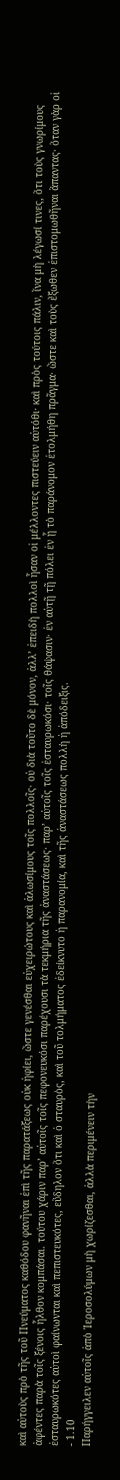καὶ αὐτοὺς πρὸ τῆς τοῦ Πνεύματος καθόδου φανῆναι ἐπὶ τῆς παρατάξεως οὐκ ἠφίει, ὥστε γενέσθαι εὐχειρώτους καὶ ἁλωσίμους τοῖς πολλοῖς· οὐ διὰ τοῦτο δὲ μόνον, ἀλλ’ ἐπειδὴ πολλοὶ ἦσαν οἱ μέλλοντες πιστεύειν αὐτόθι· καὶ πρὸς τούτοις πάλιν, ἵνα μὴ λέγωσί τινες, ὅτι τοὺς γνωρίμους ἀφέντες παρὰ τοῖς ξένοις ἦλθον κομπάσαι. τούτου χάριν παρ’ αὐτοῖς τοῖς πεφονευκόσι παρέχουσι τὰ τεκμήρια τῆς ἀναστάσεως· παρ’ αὐτοῖς τοῖς ἐσταυρωκόσι· τοῖς θάψασιν· ἐν αὐτῇ τῇ πόλει ἐν ᾖ τὸ παράνομον ἐτολμήθη πρᾶγμα· ὥστε καὶ τοὺς ἔξωθεν ἐπιστομωθῆναι ἅπαντας· ὅταν γὰρ οἱ ἐσταυρωκότες αὐτοὶ φαίνωνται καὶ πεπιστευκότες, εὔδηλον ὅτι καὶ ὁ σταυρὸς, καὶ τοῦ τολμήματος ἐδείκνυτο ἡ παρανομία, καὶ τῆς ἀναστάσεως πολλὴ ἡ ἀπόδειξις.
- 1.10
Παρήγγειλεν αὐτοῖς ἀπὸ Ἱεροσολύμων μὴ χωρίζεσθαι, ἀλλὰ περιμένειν τὴν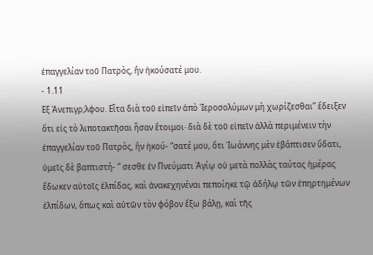ἐπαγγελίαν τοῦ Πατρὸς, ἢν ἠκούσατέ μου.
- 1.11
Εξ Ἀνεπιγρ;λφου. Εἶτα διὰ τοῦ εἰπεῖν ἀπὸ Ἱεροσολύμων μὴ χωρίζεσθαι” ἔδειξεν ὅτι εἰς τὸ λιποτακτῆσαι ἦσαν ἕτοιμοι· διὰ δὲ τοῦ εἰπεῖν ἀλλὰ περιμένειν τὴν ἐπαγγελίαν τοῦ Πατρὸς, ἣν ἠκού- “σατέ μου, ὅτι Ἰωάννης μὲν ἐβάπτισεν ὕδατι, ὑμεῖς δὲ βαπτιστή- “ σεσθε ἐν Πνεύματι Ἁγίῳ οὐ μετὰ πολλὰς ταύτας ἡμέρας ἔδωκεν αὐτοῖς ἐλπίδας, καὶ ἀνακεχηνέναι πεποίηκε τῷ ἀδήλῳ τῶν ἐπηρτημένων ἐλπίδων, ὅπως καὶ αὐτῶν τὸν φόβον ἔξω βάλῃ, καὶ τῆς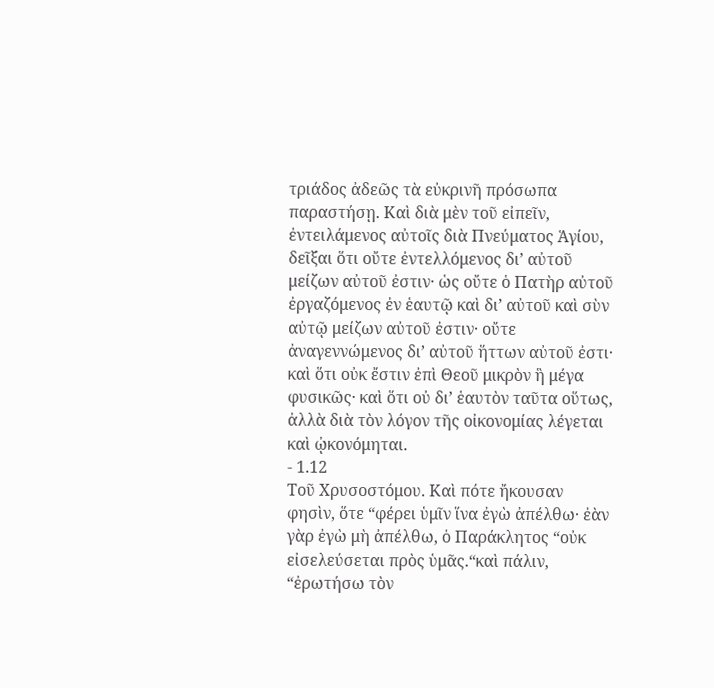τριάδος ἀδεῶς τὰ εὐκρινῆ πρόσωπα παραστήσῃ. Καὶ διὰ μὲν τοῦ εἰπεῖν, ἐντειλάμενος αὐτοῖς διὰ Πνεύματος Ἁγίου, δεῖξαι ὅτι οὔτε ἐντελλόμενος δι’ αὐτοῦ μείζων αὐτοῦ ἐστιν· ὡς οὔτε ὁ Πατὴρ αὐτοῦ ἐργαζόμενος ἐν ἑαυτῷ καὶ δι’ αὐτοῦ καὶ σὺν αὐτῷ μείζων αὐτοῦ ἐστιν· οὔτε ἀναγεννώμενος δι’ αὐτοῦ ἥττων αὐτοῦ ἐστι· καὶ ὅτι οὐκ ἔστιν ἐπὶ Θεοῦ μικρὸν ἣ μέγα φυσικῶς· καὶ ὅτι οὐ δι’ ἑαυτὸν ταῦτα οὕτως, ἀλλὰ διὰ τὸν λόγον τῆς οἰκονομίας λέγεται καὶ ᾠκονόμηται.
- 1.12
Τοῦ Χρυσοστόμου. Καὶ πότε ἤκουσαν φησὶν, ὅτε “φέρει ὑμῖν ἵνα ἐγὼ ἀπέλθω· ἐὰν γὰρ ἐγὼ μὴ ἀπέλθω, ὁ Παράκλητος “οὐκ εἰσελεύσεται πρὸς ὑμᾶς.“καὶ πάλιν, “ἐρωτήσω τὸν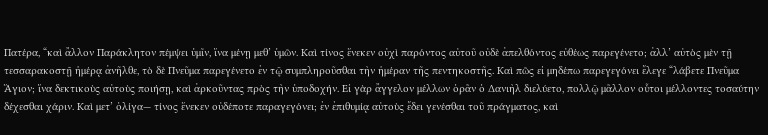Πατέρα, “καὶ ἄλλον Παράκλητον πέμψει ὑμῖν, ἵνα μένῃ μεθ’ ὑμῶν. Καὶ τίνος ἕνεκεν οὐχὶ παρόντος αὐτοῦ οὐδὲ ἀπελθόντος εὐθέως παρεγένετο; ἀλλ’ αὐτὸς μὲν τῇ τεσσαρακοστῇ ἡμέρᾳ ἀνῆλθε, τὸ δὲ Πνεῦμα παρεγένετο ἐν τῷ συμπληροῦσθαι τὴν ἡμέραν τῆς πεντηκοστῆς. Καὶ πῶς εἰ μηδέπω παρεγεγόνει ἔλεγε “λάβετε Πνεῦμα Ἅγιον; ἵνα δεκτικοὺς αὐτοὺς ποιήσῃ, καὶ ἀρκοῦντας πρὸς τὴν ὑποδοχήν. Εἰ γὰρ ἄγγελον μέλλων ὁρᾶν ὁ Δανιὴλ διελύετο, πολλῷ μᾶλλον οὗτοι μέλλοντες τοσαύτην δέχεσθαι χάριν. Καὶ μετ’ ὀλίγα— τίνος ἕνεκεν οὐδέποτε παραγεγόνει; ἐν ἐπιθυμίᾳ αὐτοὺς ἔδει γενέσθαι τοῦ πράγματος, καὶ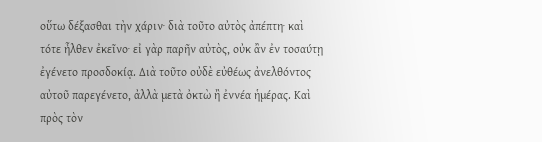οὕτω δέξασθαι τὴν χάριν· διὰ τοῦτο αὐτὸς ἀπέπτη· καὶ τότε ἦλθεν ἐκεῖνο· εἰ γὰρ παρῆν αὐτὸς, οὐκ ἂν ἐν τοσαύτῃ ἐγένετο προσδοκίᾳ. Διὰ τοῦτο οὐδὲ εὐθέως ἀνελθόντος αὐτοῦ παρεγένετο, ἀλλὰ μετὰ ὀκτὼ ἢ ἐννέα ἡμέρας. Καὶ πρὸς τὸν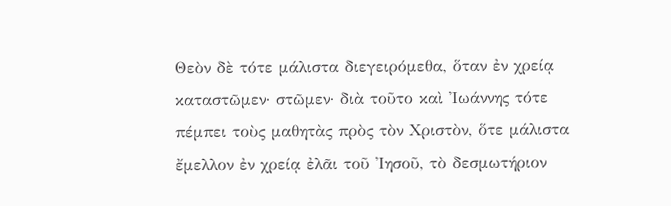Θεὸν δὲ τότε μάλιστα διεγειρόμεθα, ὅταν ἐν χρείᾳ καταστῶμεν· στῶμεν· διὰ τοῦτο καὶ Ἰωάννης τότε πέμπει τοὺς μαθητὰς πρὸς τὸν Χριστὸν, ὅτε μάλιστα ἔμελλον ἐν χρείᾳ ἐλᾶι τοῦ Ἰησοῦ, τὸ δεσμωτήριον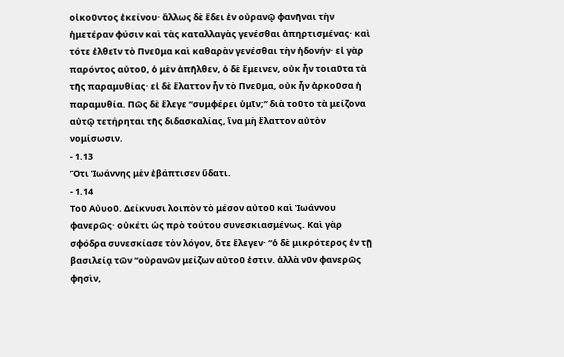οἰκοῦντος ἐκείνου· ἄλλως δὲ ἔδει ἐν οὐρανῷ φανῆναι τὴν ἡμετέραν φύσιν καὶ τὰς καταλλαγὰς γενέσθαι ἀπηρτισμένας· καὶ τότε ἐλθεῖν τὸ Πνεῦμα καὶ καθαρὰν γενέσθαι τὴν ἡδονήν· εἰ γὰρ παρόντος αὐτοῦ, ὁ μὲν ἀπῆλθεν, ὁ δὲ ἔμεινεν, οὐκ ἦν τοιαῦτα τὰ τῆς παραμυθίας· εἰ δὲ ἔλαττον ἦν τὸ Πνεῦμα, οὐκ ἦν ἀρκοῦσα ἡ παραμυθία. Πῶς δὲ ἔλεγε “συμφέρει ὑμῖν;” διὰ τοῦτο τὰ μείζονα αὐτῷ τετήρηται τῆς διδασκαλίας, ἵνα μὴ ἔλαττον αὐτὸν νομίσωσιν.
- 1.13
Ὅτι Ἰωάννης μὲν ἐβάπτισεν ὕδατι.
- 1.14
Τοῦ Αὐυοῦ. Δείκνυσι λοιπὸν τὸ μέσον αὐτοῦ καὶ Ἰωάννου φανερῶς· οὐκέτι ὡς πρὸ τούτου συνεσκιασμένως. Καὶ γὰρ σφόδρα συνεσκίασε τὸν λόγον, ὅτε ἔλεγεν· “ὁ δὲ μικρότερος ἐν τῇ βασιλείᾳ τῶν “οὐρανῶν μείζων αὐτοῦ ἐστιν. ἀλλὰ νῦν φανερῶς φησὶν,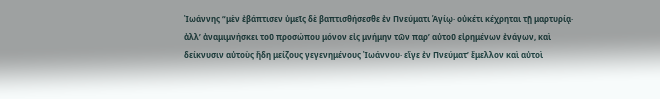Ἰωάννης “μὲν ἐβάπτισεν ὑμεῖς δὲ βαπτισθήσεσθε ἐν Πνεύματι Ἁγίῳ· οὐκέτι κέχρηται τῇ μαρτυρίᾳ· ἀλλ’ ἀναμιμνήσκει τοῦ προσώπου μόνον εἰς μνήμην τῶν παρ’ αὐτοῦ εἰρημένων ἐνάγων, καὶ δείκνυσιν αὐτοὺς ἤδη μείζους γεγενημένους Ἰωάννου· εἴγε ἐν Πνεύματ’ ἔμελλον καὶ αὐτοὶ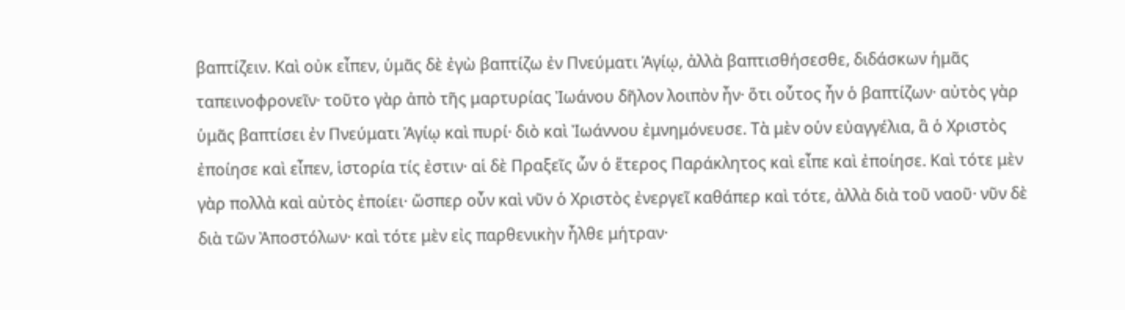βαπτίζειν. Καὶ οὐκ εἶπεν, ὑμᾶς δὲ ἐγὼ βαπτίζω ἐν Πνεύματι Ἁγίῳ, ἀλλὰ βαπτισθήσεσθε, διδάσκων ἡμᾶς ταπεινοφρονεῖν· τοῦτο γὰρ ἀπὸ τῆς μαρτυρίας Ἰωάνου δῆλον λοιπὸν ἦν· ὅτι οὗτος ἦν ὁ βαπτίζων· αὐτὸς γὰρ ὑμᾶς βαπτίσει ἐν Πνεύματι Ἁγίῳ καὶ πυρί· διὸ καὶ Ἰωάννου ἐμνημόνευσε. Τὰ μὲν οὑν εὐαγγέλια, ἃ ὁ Χριστὸς ἐποίησε καὶ εἶπεν, ἱστορία τίς ἐστιν· αἱ δὲ Πραξεῖς ὧν ὁ ἕτερος Παράκλητος καὶ εἶπε καὶ ἐποίησε. Καὶ τότε μὲν γὰρ πολλὰ καὶ αὐτὸς ἐποίει· ὥσπερ οὖν καὶ νῦν ὁ Χριστὸς ἐνεργεῖ καθάπερ καὶ τότε, ἀλλὰ διὰ τοῦ ναοῦ· νῦν δὲ διὰ τῶν Ἀποστόλων· καὶ τότε μὲν εἰς παρθενικὴν ἦλθε μήτραν·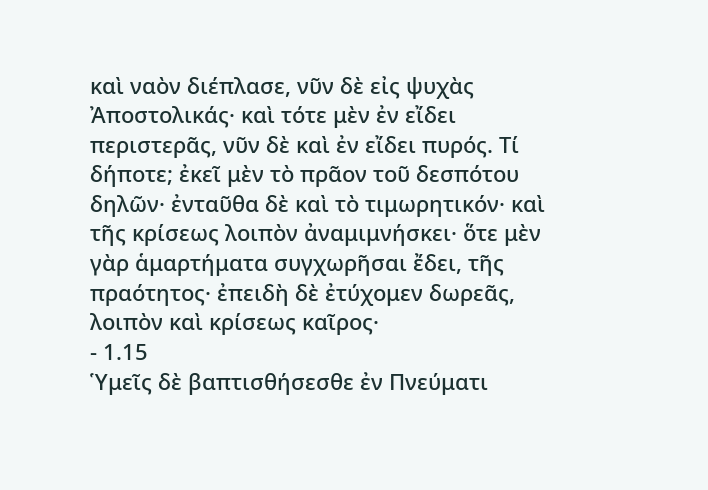καὶ ναὸν διέπλασε, νῦν δὲ εἰς ψυχὰς Ἀποστολικάς· καὶ τότε μὲν ἐν εἴδει περιστερᾶς, νῦν δὲ καὶ ἐν εἴδει πυρός. Τί δήποτε; ἐκεῖ μὲν τὸ πρᾶον τοῦ δεσπότου δηλῶν· ἐνταῦθα δὲ καὶ τὸ τιμωρητικόν· καὶ τῆς κρίσεως λοιπὸν ἀναμιμνήσκει· ὅτε μὲν γὰρ ἁμαρτήματα συγχωρῆσαι ἔδει, τῆς πραότητος· ἐπειδὴ δὲ ἐτύχομεν δωρεᾶς, λοιπὸν καὶ κρίσεως καῖρος·
- 1.15
Ὑμεῖς δὲ βαπτισθήσεσθε ἐν Πνεύματι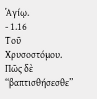Ἁγίῳ.
- 1.16
Τοῦ Χρυσοστόμου. Πῶς δὲ “βαπτισθήσεσθε”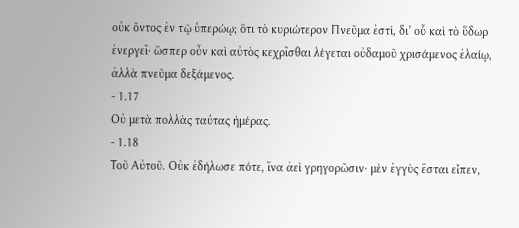οὐκ ὄντος ἐν τῷ ὑπερώῳ; ὅτι τὸ κυριώτερον Πνεῦμα ἐστὶ, δι’ οὗ καὶ τὸ ὕδωρ ἐνεργεῖ· ὥσπερ οὖν καὶ αὐτὸς κεχρῖσθαι λέγεται οὐδαμοῦ χρισάμενος ἐλαίῳ, ἀλλὰ πνεῦμα δεξάμενος.
- 1.17
Οὐ μετὰ πολλὰς ταύτας ἡμέρας.
- 1.18
Τοῦ Αὐτοῦ. Οὐκ ἐδήλωσε πότε, ἵνα ἀεὶ γρηγορῶσιν· μὲν ἐγγὺς ἔσται εἶπεν,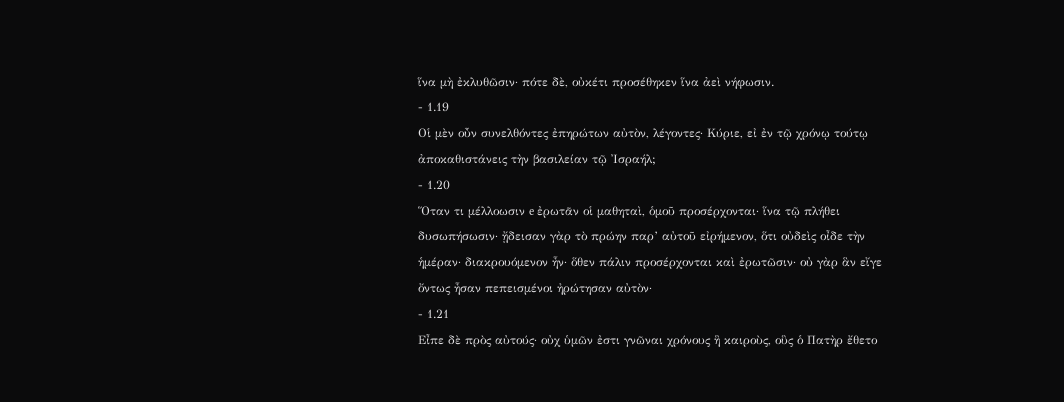ἵνα μὴ ἐκλυθῶσιν· πότε δὲ, οὐκέτι προσέθηκεν ἵνα ἀεὶ νήφωσιν.
- 1.19
Οἱ μὲν οὖν συνελθόντες ἐπηρώτων αὐτὸν, λέγοντες· Κύριε, εἰ ἐν τῷ χρόνῳ τούτῳ ἀποκαθιστάνεις τὴν βασιλείαν τῷ Ἰσραήλ;
- 1.20
Ὅταν τι μέλλοωσιν e ἐρωτᾶν οἱ μαθηταὶ, ὁμοῦ προσέρχονται· ἵνα τῷ πλήθει δυσωπήσωσιν· ᾔδεισαν γὰρ τὸ πρώην παρ’ αὐτοῦ εἰρήμενον, ὅτι οὐδεὶς οἶδε τὴν ἡμέραν· διακρουόμενον ἦν· ὅθεν πάλιν προσέρχονται καὶ ἐρωτῶσιν· οὐ γὰρ ἃν εἴγε ὄντως ἦσαν πεπεισμένοι ἠρώτησαν αὐτὸν·
- 1.21
Εἶπε δὲ πρὸς αὐτούς· οὐχ ὑμῶν ἐστι γνῶναι χρόνους ἣ καιροὺς, οὓς ὁ Πατὴρ ἔθετο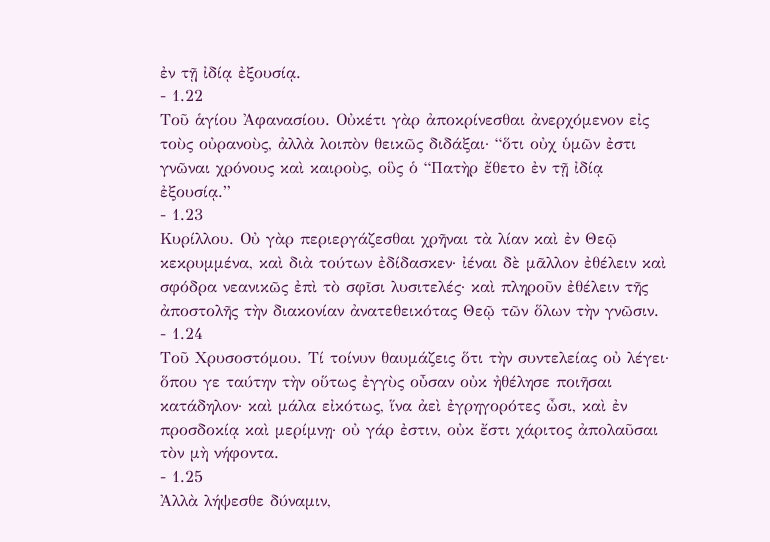ἐν τῇ ἰδίᾳ ἐξουσίᾳ.
- 1.22
Τοῦ ἁγίου Ἀφανασίου. Οὐκέτι γὰρ ἀποκρίνεσθαι ἀνερχόμενον εἰς τοὺς οὐρανοὺς, ἀλλὰ λοιπὸν θεικῶς διδάξαι· “ὅτι οὐχ ὑμῶν ἐστι γνῶναι χρόνους καὶ καιροὺς, οὓς ὁ “Πατὴρ ἔθετο ἐν τῇ ἰδίᾳ ἐξουσίᾳ.”
- 1.23
Κυρίλλου. Οὐ γὰρ περιεργάζεσθαι χρῆναι τὰ λίαν καὶ ἐν Θεῷ κεκρυμμένα, καὶ διὰ τούτων ἐδίδασκεν· ἰέναι δὲ μᾶλλον ἐθέλειν καὶ σφόδρα νεανικῶς ἐπὶ τὸ σφῖσι λυσιτελές· καὶ πληροῦν ἐθέλειν τῆς ἀποστολῆς τὴν διακονίαν ἀνατεθεικότας Θεῷ τῶν ὅλων τὴν γνῶσιν.
- 1.24
Τοῦ Χρυσοστόμου. Τί τοίνυν θαυμάζεις ὅτι τὴν συντελείας οὐ λέγει· ὅπου γε ταύτην τὴν οὕτως ἐγγὺς οὖσαν οὐκ ἠθέλησε ποιῆσαι κατάδηλον· καὶ μάλα εἰκότως, ἵνα ἀεὶ ἐγρηγορότες ὦσι, καὶ ἐν προσδοκίᾳ καὶ μερίμνῃ· οὐ γάρ ἐστιν, οὐκ ἔστι χάριτος ἀπολαῦσαι τὸν μὴ νήφοντα.
- 1.25
Ἀλλὰ λήψεσθε δύναμιν,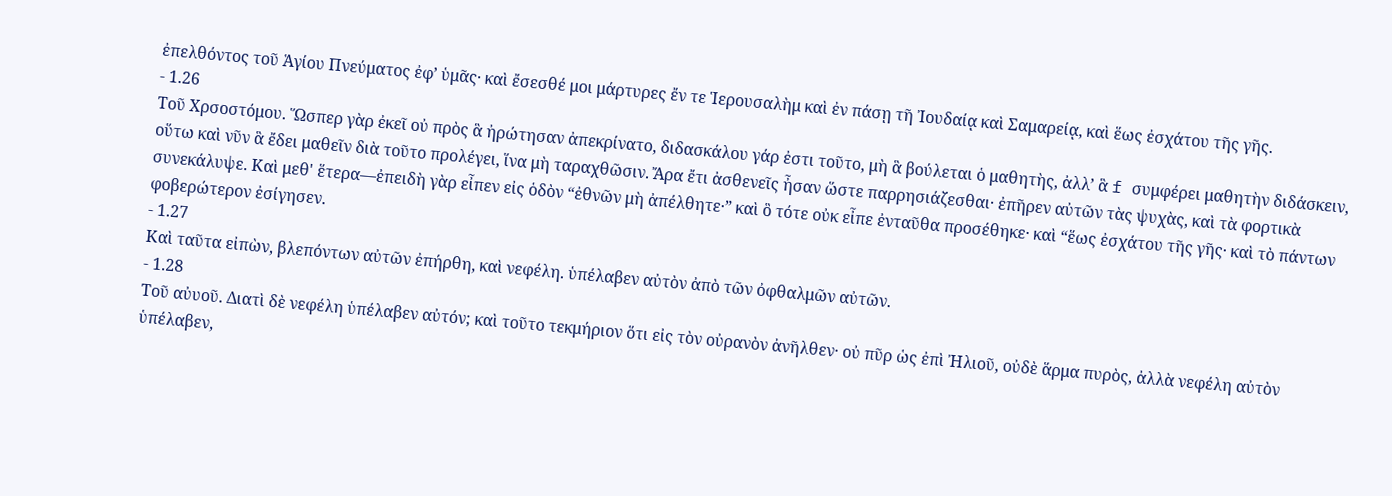ἐπελθόντος τοῦ Ἁγίου Πνεύματος ἐφ’ ὑμᾶς· καὶ ἔσεσθέ μοι μάρτυρες ἔν τε Ἱερουσαλὴμ καὶ ἐν πάσῃ τῆ Ἰουδαίᾳ καὶ Σαμαρείᾳ, καὶ ἕως ἐσχάτου τῆς γῆς.
- 1.26
Τοῦ Χρσοστόμου. Ὥσπερ γὰρ ἐκεῖ οὐ πρὸς ἃ ἠρώτησαν ἀπεκρίνατο, διδασκάλου γάρ ἐστι τοῦτο, μὴ ἃ βούλεται ὁ μαθητὴς, ἀλλ’ ἃ f συμφέρει μαθητὴν διδάσκειν, οὕτω καὶ νῦν ἃ ἔδει μαθεῖν διὰ τοῦτο προλέγει, ἵνα μὴ ταραχθῶσιν. Ἄρα ἔτι ἀσθενεῖς ἦσαν ὥστε παρρησιάζεσθαι· ἐπῆρεν αὐτῶν τὰς ψυχὰς, καὶ τὰ φορτικὰ συνεκάλυψε. Καὶ μεθ' ἕτερα—ἐπειδὴ γὰρ εἶπεν εἰς ὁδὸν “ἐθνῶν μὴ ἀπέλθητε·” καὶ ὃ τότε οὐκ εἶπε ἐνταῦθα προσέθηκε· καὶ “ἕως ἐσχάτου τῆς γῆς· καὶ τὸ πάντων φοβερώτερον ἐσίγησεν.
- 1.27
Καὶ ταῦτα εἰπὼν, βλεπόντων αὐτῶν ἐπήρθη, καὶ νεφέλη. ὑπέλαβεν αὐτὸν ἀπὸ τῶν ὀφθαλμῶν αὐτῶν.
- 1.28
Τοῦ αὐυοῦ. Διατὶ δὲ νεφέλη ὑπέλαβεν αὐτόν; καὶ τοῦτο τεκμήριον ὅτι εἰς τὸν οὐρανὸν ἀνῆλθεν· οὐ πῦρ ὡς ἐπὶ Ἠλιοῦ, οὐδὲ ἅρμα πυρὸς, ἀλλὰ νεφέλη αὐτὸν ὑπέλαβεν,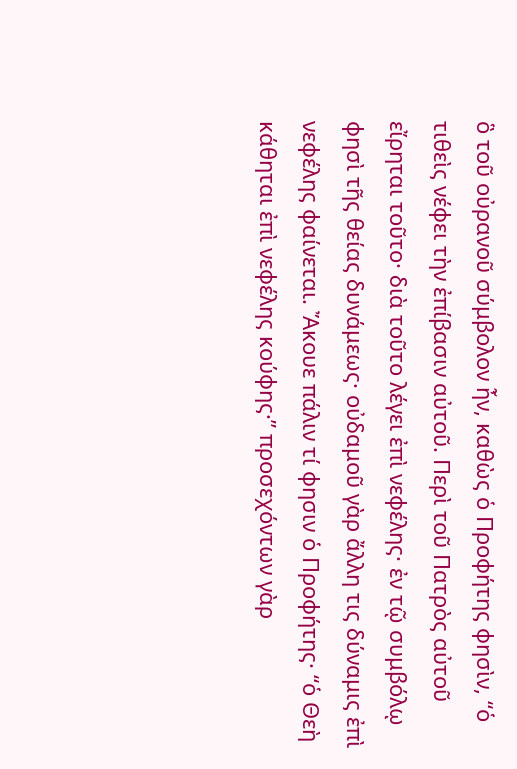ὃ τοῦ οὐρανοῦ σύμβολον ἦν, καθὼς ὁ Προφήτης φησὶν, “ὁ τιθεὶς νέφει τὴν ἐπίβασιν αὐτοῦ. Περὶ τοῦ Πατρὸς αὐτοῦ εἴρηται τοῦτο· διὰ τοῦτο λέγει ἐπὶ νεφέλης· ἐν τῷ συμβόλῳ φησὶ τῆς θείας δυνάμεως· οὐδαμοῦ γὰρ ἄλλη τις δύναμις ἐπὶ νεφέλης φαίνεται. Ἄκουε πάλιν τί φησιν ὁ Προφήτης· “ὁ Θεὴ κάθηται ἐπὶ νεφέλης κούφης·” προσεχόντων γὰρ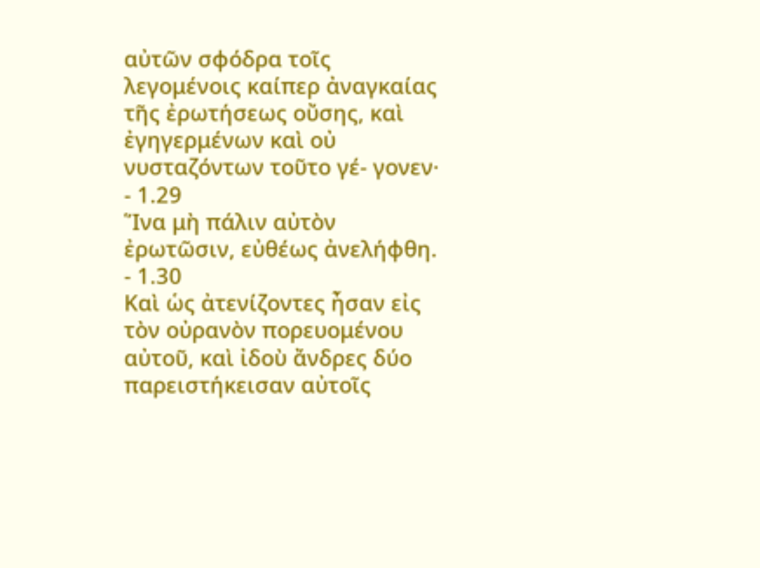αὐτῶν σφόδρα τοῖς λεγομένοις καίπερ ἀναγκαίας τῆς ἐρωτήσεως οὔσης, καὶ ἐγηγερμένων καὶ οὐ νυσταζόντων τοῦτο γέ- γονεν·
- 1.29
Ἵνα μὴ πάλιν αὐτὸν ἐρωτῶσιν, εὐθέως ἀνελήφθη.
- 1.30
Καὶ ὡς ἀτενίζοντες ἦσαν εἰς τὸν οὐρανὸν πορευομένου αὐτοῦ, καὶ ἰδοὺ ἄνδρες δύο παρειστήκεισαν αὐτοῖς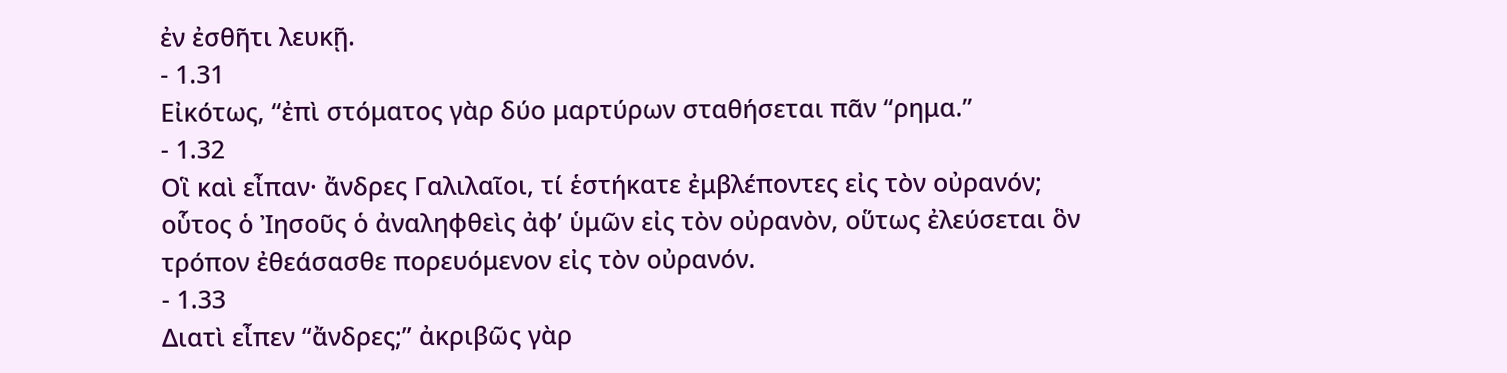ἐν ἐσθῆτι λευκῇ.
- 1.31
Εἰκότως, “ἐπὶ στόματος γὰρ δύο μαρτύρων σταθήσεται πᾶν “ρημα.”
- 1.32
Οἳ καὶ εἶπαν· ἄνδρες Γαλιλαῖοι, τί ἑστήκατε ἐμβλέποντες εἰς τὸν οὐρανόν; οὗτος ὁ Ἰησοῦς ὁ ἀναληφθεὶς ἀφ’ ὑμῶν εἰς τὸν οὐρανὸν, οὕτως ἐλεύσεται ὃν τρόπον ἐθεάσασθε πορευόμενον εἰς τὸν οὐρανόν.
- 1.33
Διατὶ εἶπεν “ἄνδρες;” ἀκριβῶς γὰρ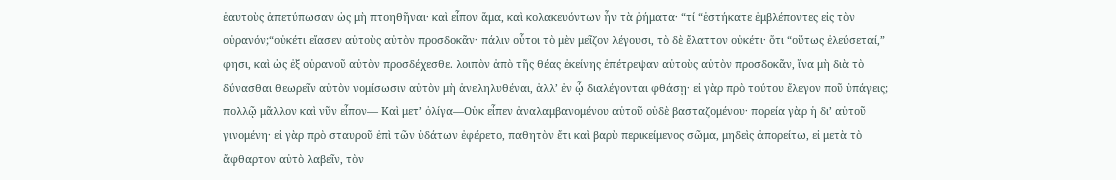ἑαυτοὺς ἀπετύπωσαν ὡς μὴ πτοηθῆναι· καὶ εἶπον ἅμα, καὶ κολακευόντων ἦν τὰ ῥήματα· “τί “ἑστήκατε ἐμβλέποντες εἰς τὸν οὐρανόν;“οὐκέτι εἴασεν αὐτοὺς αὐτὸν προσδοκᾶν· πάλιν οὗτοι τὸ μὲν μεῖζον λέγουσι, τὸ δὲ ἔλαττον οὐκέτι· ὅτι “οὕτως ἐλεύσεταί,” φησι, καὶ ὡς ἐξ οὐρανοῦ αὐτὸν προσδέχεσθε. λοιπὸν ἀπὸ τῆς θέας ἐκείνης ἐπέτρεψαν αὐτοὺς αὐτὸν προσδοκᾶν, ἵνα μὴ διὰ τὸ δύνασθαι θεωρεῖν αὐτὸν νομίσωσιν αὐτὸν μὴ ἀνεληλυθέναι, ἀλλ’ ἐν ᾦ διαλέγονται φθάσῃ· εἰ γὰρ πρὸ τούτου ἔλεγον ποῦ ὑπάγεις; πολλῷ μᾶλλον καὶ νῦν εἶπον— Καὶ μετ’ ὀλίγα—Οὐκ εἶπεν ἀναλαμβανομένου αὐτοῦ οὐδὲ βασταζομένου· πορεία γὰρ ἡ δι’ αὐτοῦ γινομένη· εἰ γὰρ πρὸ σταυροῦ ἐπὶ τῶν ὑδάτων ἐφέρετο, παθητὸν ἔτι καὶ βαρὺ περικείμενος σῶμα, μηδεὶς ἀπορείτω, εἰ μετὰ τὸ ἄφθαρτον αὐτὸ λαβεῖν, τὸν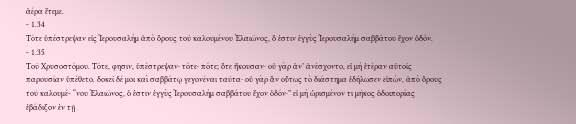ἀέρα ἔτεμε.
- 1.34
Τότε ὑπέστρεψαν εἰς Ἱερουσαλὴμ ἀπὸ ὄρους τοῦ καλουμένου Ἐλαιῶνος, ὅ ἐστιν ἐγγὺς Ἱερουσαλὴμ σαββάτου ἔχον ὁδόν.
- 1.35
Τοῦ Χρυσοστόμου. Τότε, φησιν, ὑπέστρεψαν· τότε· πότε; ὅτε ἤκουσαν· οὐ γὰρ ἀν’ ἀνέσχοντο, εἰ μὴ ἑτέραν αὐτοῖς παρουσίαν ὑπέθετο. δοκεῖ δέ μοι καὶ σαββάτῳ γεγονέναι ταῦτα· οὐ γὰρ ἃν οὕτως τὸ διάστημα ἐδήλωσεν εἰπὼν, ἀπὸ ὄρους τοῦ καλουμέ- “νου Ἐλαιῶνος, ὁ ἐστιν ἐγγὺς Ἱερουσαλὴμ σαββάτου ἔχον ὁδόν·” εἰ μὴ ὡρισμένον τι μῆκος ὁδοιπορίας ἐβάδιζον ἐν τῇ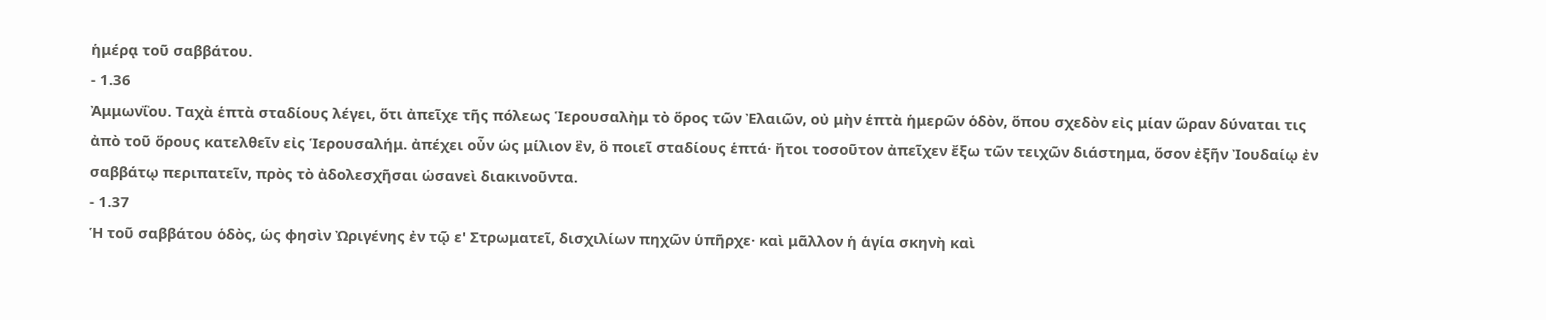ἡμέρᾳ τοῦ σαββάτου.
- 1.36
Ἀμμωνΐου. Ταχὰ ἑπτὰ σταδίους λέγει, ὅτι ἀπεῖχε τῆς πόλεως Ἱερουσαλὴμ τὸ ὅρος τῶν Ἐλαιῶν, οὐ μὴν ἑπτὰ ἡμερῶν ὁδὸν, ὅπου σχεδὸν εἰς μίαν ὥραν δύναται τις ἀπὸ τοῦ ὅρους κατελθεῖν εἰς Ἱερουσαλήμ. ἀπέχει οὖν ὡς μίλιον ἓν, ὃ ποιεῖ σταδίους ἑπτά· ἤτοι τοσοῦτον ἀπεῖχεν ἔξω τῶν τειχῶν διάστημα, ὅσον ἐξῆν Ἰουδαίῳ ἐν σαββάτῳ περιπατεῖν, πρὸς τὸ ἀδολεσχῆσαι ὡσανεὶ διακινοῦντα.
- 1.37
Ἡ τοῦ σαββάτου ὁδὸς, ὡς φησὶν Ὠριγένης ἐν τῷ ε' Στρωματεῖ, δισχιλίων πηχῶν ὑπῆρχε· καὶ μᾶλλον ἡ ἁγία σκηνὴ καὶ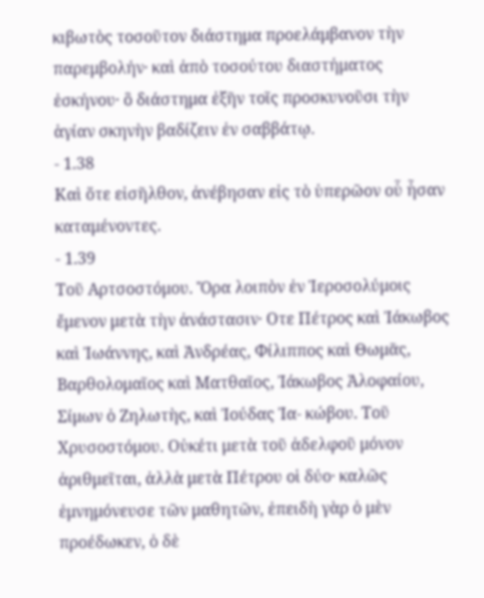κιβωτὸς τοσοῦτον διάστημα προελάμβανον τὴν παρεμβολήν· καὶ ἀπὸ τοσούτου διαστήματος ἐσκήνου· ὃ διάστημα ἐξῆν τοῖς προσκυνοῦσι τὴν ἁγίαν σκηνὴν βαδίζειν ἐν σαββάτῳ.
- 1.38
Καὶ ὅτε εἰσῆλθον, ἀνέβησαν εἰς τὸ ὑπερῶον οὗ ἦσαν καταμένοντες.
- 1.39
Τοῦ Αρτσοστόμου. Ὄρα λοιπὸν ἐν Ἱεροσολύμοις ἔμενον μετὰ τὴν ἀνάστασιν· Οτε Πέτρος καὶ Ἰάκωβος καὶ Ἰωάννης, καὶ Ἀνδρέας, Φίλιππος καὶ Θωμᾶς, Βαρθολομαῖος καὶ Ματθαῖος, Ἰάκωβος Ἀλοφαίου, Σίμων ὁ Ζηλωτὴς, καὶ Ἰούδας Ἰα- κώβου. Τοῦ Χρυσοστόμου. Οὐκέτι μετὰ τοῦ ἀδελφοῦ μόνον ἀριθμεῖται, ἀλλὰ μετὰ Πέτρου οἱ δύο· καλῶς ἐμνημόνευσε τῶν μαθητῶν, ἐπειδὴ γὰρ ὁ μὲν προέδωκεν, ὁ δὲ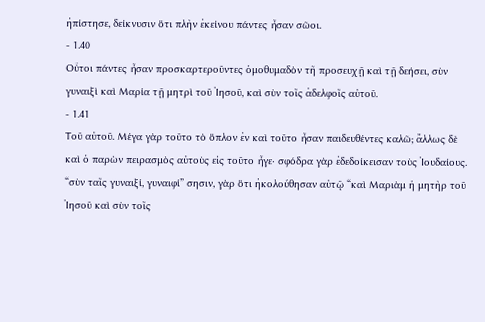ἠπίστησε, δείκνυσιν ὅτι πλὴν ἐκείνου πάντες ἦσαν σῶοι.
- 1.40
Οὖτοι πάντες ἦσαν προσκαρτεροῦντες ὁμοθυμαδὸν τῆ προσευχῇ καὶ τῇ δεήσει, σὺν γυναιξὶ καὶ Μαρία τῇ μητρὶ τοῦ Ἰησοῦ, καὶ σὺν τοῖς ἀδελφοῖς αὐτοῦ.
- 1.41
Τοῦ αὐτοῦ. Μέγα γὰρ τοῦτο τὸ ὅπλον ἐν καὶ τοῦτο ἦσαν παιδευθέντες καλῶ; ἄλλως δὲ καὶ ὁ παρὼν πειρασμὸς αὐτοὺς εἰς τοῦτο ἦγε· σφόδρα γὰρ ἐδεδοίκεισαν τοὺς Ἰουδαίους. “σὺν ταῖς γυναιξί, γυναιφί” σησιν, γὰρ ὅτι ἠκολούθησαν αὐτῷ “καὶ Μαριὰμ ἡ μητὴρ τοῦ Ἰησοῦ καὶ σὺν τοῖς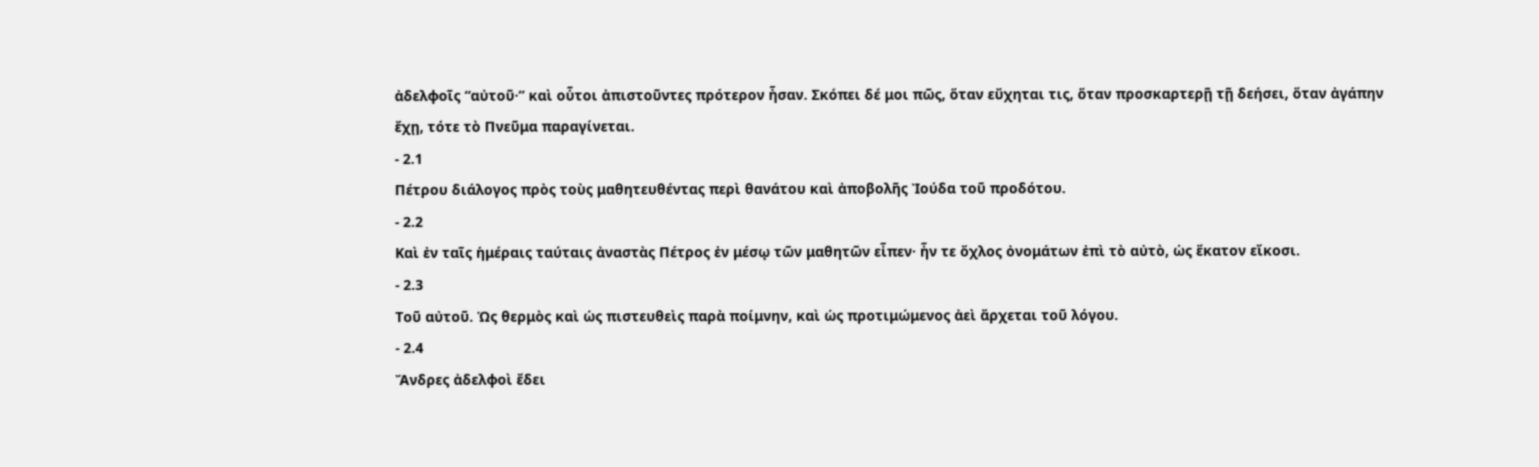ἀδελφοῖς “αὐτοῦ·” καὶ οὗτοι ἀπιστοῦντες πρότερον ἦσαν. Σκόπει δέ μοι πῶς, ὅταν εὔχηται τις, ὅταν προσκαρτερῇ τῇ δεήσει, ὅταν ἀγάπην ἔχῃ, τότε τὸ Πνεῦμα παραγίνεται.
- 2.1
Πέτρου διάλογος πρὸς τοὺς μαθητευθέντας περὶ θανάτου καὶ ἀποβολῆς Ἰούδα τοῦ προδότου.
- 2.2
Καὶ ἐν ταῖς ἡμέραις ταύταις ἀναστὰς Πέτρος ἐν μέσῳ τῶν μαθητῶν εἶπεν· ἦν τε ὄχλος ὀνομάτων ἐπὶ τὸ αὐτὸ, ὡς ἕκατον εἴκοσι.
- 2.3
Τοῦ αὐτοῦ. Ὡς θερμὸς καὶ ὡς πιστευθεὶς παρὰ ποίμνην, καὶ ὡς προτιμώμενος ἀεὶ ἄρχεται τοῦ λόγου.
- 2.4
Ἄνδρες ἀδελφοὶ ἔδει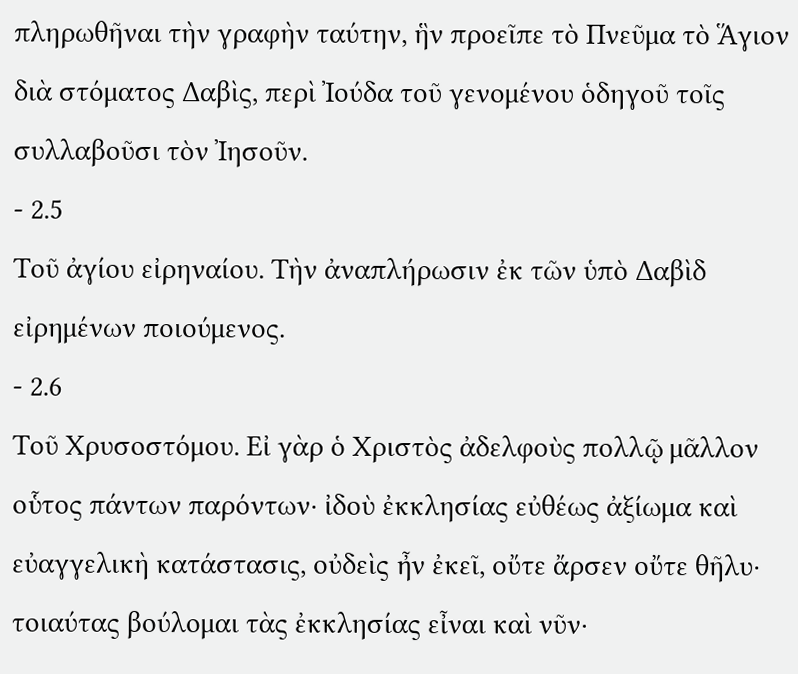πληρωθῆναι τὴν γραφὴν ταύτην, ἣν προεῖπε τὸ Πνεῦμα τὸ Ἅγιον διὰ στόματος Δαβὶς, περὶ Ἰούδα τοῦ γενομένου ὁδηγοῦ τοῖς συλλαβοῦσι τὸν Ἰησοῦν.
- 2.5
Τοῦ ἀγίου εἰρηναίου. Τὴν ἀναπλήρωσιν ἐκ τῶν ὑπὸ Δαβὶδ εἰρημένων ποιούμενος.
- 2.6
Τοῦ Χρυσοστόμου. Εἰ γὰρ ὁ Χριστὸς ἀδελφοὺς πολλῷ μᾶλλον οὗτος πάντων παρόντων· ἰδοὺ ἐκκλησίας εὐθέως ἀξίωμα καὶ εὐαγγελικὴ κατάστασις, οὐδεὶς ἦν ἐκεῖ, οὔτε ἄρσεν οὔτε θῆλυ· τοιαύτας βούλομαι τὰς ἐκκλησίας εἶναι καὶ νῦν·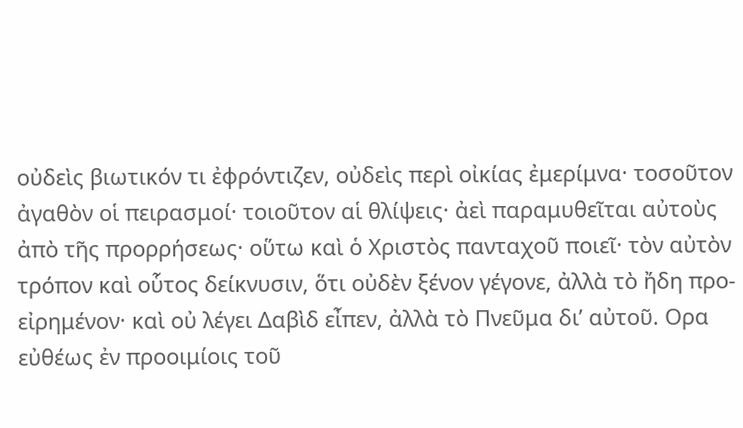οὐδεὶς βιωτικόν τι ἐφρόντιζεν, οὐδεὶς περὶ οἰκίας ἐμερίμνα· τοσοῦτον ἀγαθὸν οἱ πειρασμοί· τοιοῦτον αἱ θλίψεις· ἀεὶ παραμυθεῖται αὐτοὺς ἀπὸ τῆς προρρήσεως· οὕτω καὶ ὁ Χριστὸς πανταχοῦ ποιεῖ· τὸν αὐτὸν τρόπον καὶ οὗτος δείκνυσιν, ὅτι οὐδὲν ξένον γέγονε, ἀλλὰ τὸ ἤδη προ- εἰρημένον· καὶ οὐ λέγει Δαβὶδ εἶπεν, ἀλλὰ τὸ Πνεῦμα δι’ αὐτοῦ. Ορα εὐθέως ἐν προοιμίοις τοῦ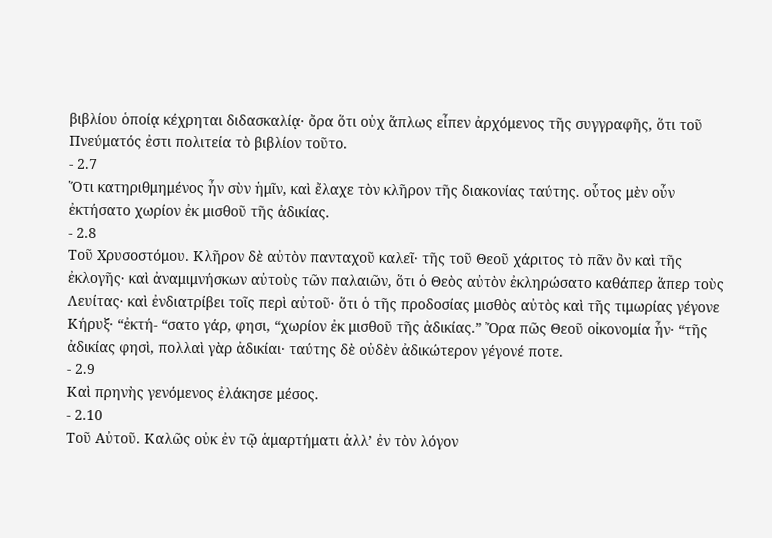βιβλίου ὁποίᾳ κέχρηται διδασκαλίᾳ· ὄρα ὅτι οὐχ ἅπλως εἶπεν ἀρχόμενος τῆς συγγραφῆς, ὅτι τοῦ Πνεύματός ἐστι πολιτεία τὸ βιβλίον τοῦτο.
- 2.7
Ὅτι κατηριθμημένος ἦν σὺν ἡμῖν, καὶ ἔλαχε τὸν κλῆρον τῆς διακονίας ταύτης. οὗτος μὲν οὖν ἐκτήσατο χωρίον ἐκ μισθοῦ τῆς ἀδικίας.
- 2.8
Τοῦ Χρυσοστόμου. Κλῆρον δὲ αὐτὸν πανταχοῦ καλεῖ· τῆς τοῦ Θεοῦ χάριτος τὸ πᾶν ὂν καὶ τῆς ἐκλογῆς· καὶ ἀναμιμνήσκων αὐτοὺς τῶν παλαιῶν, ὅτι ὁ Θεὸς αὐτὸν ἐκληρώσατο καθάπερ ἅπερ τοὺς Λευίτας· καὶ ἐνδιατρίβει τοῖς περὶ αὐτοῦ· ὅτι ὁ τῆς προδοσίας μισθὸς αὐτὸς καὶ τῆς τιμωρίας γέγονε Κήρυξ· “ἐκτή- “σατο γάρ, φησι, “χωρίον ἐκ μισθοῦ τῆς ἀδικίας.” Ὄρα πῶς Θεοῦ οἰκονομία ἦν· “τῆς ἀδικίας φησὶ, πολλαὶ γὰρ ἀδικίαι· ταύτης δὲ οὐδὲν ἀδικώτερον γέγονέ ποτε.
- 2.9
Καὶ πρηνὴς γενόμενος ἐλάκησε μέσος.
- 2.10
Τοῦ Αὐτοῦ. Καλῶς οὐκ ἐν τῷ ἁμαρτήματι ἀλλ’ ἐν τὸν λόγον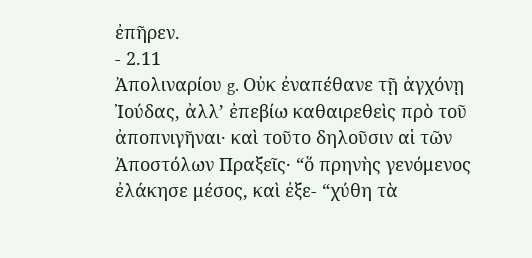ἐπῆρεν.
- 2.11
Ἀπολιναρίου g. Οὐκ ἐναπέθανε τῇ ἀγχόνῃ Ἰούδας, ἀλλ’ ἐπεβίω καθαιρεθεὶς πρὸ τοῦ ἀποπνιγῆναι· καὶ τοῦτο δηλοῦσιν αἱ τῶν Ἀποστόλων Πραξεῖς· “ὅ πρηνὴς γενόμενος ἐλάκησε μέσος, καὶ ἐξε- “χύθη τὰ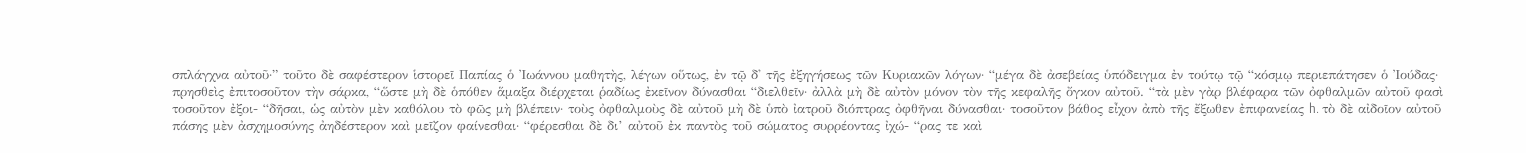σπλάγχνα αὐτοῦ·” τοῦτο δὲ σαφέστερον ἱστορεῖ Παπίας ὁ Ἰωάννου μαθητὴς, λέγων οὕτως, ἐν τῷ δ' τῆς ἐξηγήσεως τῶν Κυριακῶν λόγων· “μέγα δὲ ἀσεβείας ὑπόδειγμα ἐν τούτῳ τῷ “κόσμῳ περιεπάτησεν ὁ Ἰούδας· πρησθεὶς ἐπιτοσοῦτον τὴν σάρκα, “ὥστε μὴ δὲ ὁπόθεν ἅμαξα διέρχεται ῥαδίως ἐκεῖνον δύνασθαι “διελθεῖν· ἀλλὰ μὴ δὲ αὐτὸν μόνον τὸν τῆς κεφαλῆς ὄγκον αὐτοῦ. “τὰ μὲν γὰρ βλέφαρα τῶν ὀφθαλμῶν αὐτοῦ φασὶ τοσοῦτον ἐξοι- “δῆσαι, ὡς αὐτὸν μὲν καθόλου τὸ φῶς μὴ βλέπειν· τοὺς ὀφθαλμοὺς δὲ αὐτοῦ μὴ δὲ ὑπὸ ἰατροῦ διόπτρας ὀφθῆναι δύνασθαι· τοσοῦτον βάθος εἶχον ἀπὸ τῆς ἔξωθεν ἐπιφανείας h. τὸ δὲ αἰδοῖον αὐτοῦ πάσης μὲν ἀσχημοσύνης ἀηδέστερον καὶ μεῖζον φαίνεσθαι· “φέρεσθαι δὲ δι’ αὐτοῦ ἐκ παντὸς τοῦ σώματος συρρέοντας ἰχώ- “ρας τε καὶ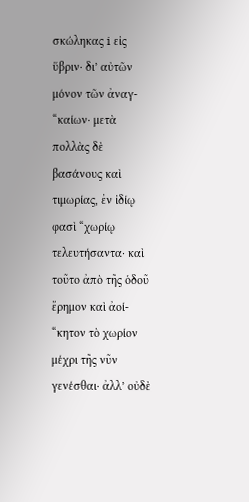σκώληκας i εἰς ὕβριν· δι’ αὐτῶν μόνον τῶν ἀναγ- “καίων· μετὰ πολλὰς δὲ βασάνους καὶ τιμωρίας, ἐν ἰδίῳ φασὶ “χωρίῳ τελευτήσαντα· καὶ τοῦτο ἀπὸ τῆς ὁδοῦ ἔρημον καὶ ἀοί- “κητον τὸ χωρίον μέχρι τῆς νῦν γενέσθαι· ἀλλ’ οὐδὲ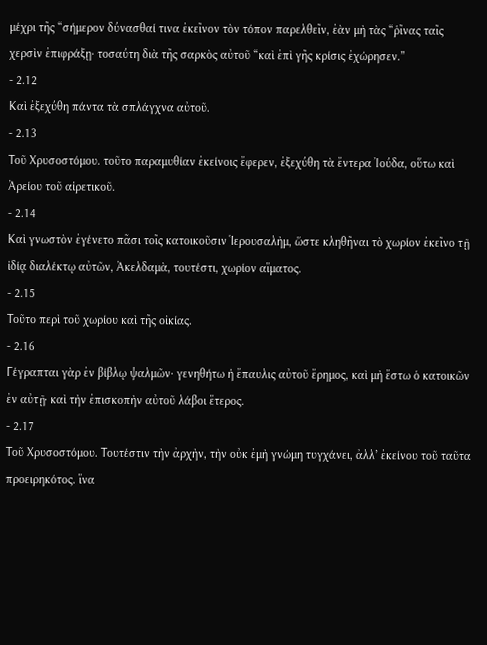μέχρι τῆς “σήμερον δύνασθαί τινα ἐκεῖνον τὸν τόπον παρελθεῖν, ἐὰν μὴ τὰς “ῥῖνας ταῖς χερσὶν ἐπιφράξῃ· τοσαύτη διὰ τῆς σαρκὸς αὐτοῦ “καὶ ἐπὶ γῆς κρίσις ἐχώρησεν.”
- 2.12
Καὶ ἐξεχύθη πάντα τὰ σπλάγχνα αὐτοῦ.
- 2.13
Τοῦ Χρυσοστόμου. τοῦτο παραμυθίαν ἐκείνοις ἔφερεν, ἐξεχύθη τὰ ἔντερα Ἰούδα, οὕτω καὶ Ἀρείου τοῦ αἱρετικοῦ.
- 2.14
Καὶ γνωστὸν ἐγένετο πᾶσι τοῖς κατοικοῦσιν Ἱερουσαλὴμ, ὥστε κληθῆναι τὸ χωρίον ἐκεῖνο τῇ ἰδίᾳ διαλέκτῳ αὐτῶν, Ἀκελδαμὰ, τουτέστι, χωρίον αἵματος.
- 2.15
Τοῦτο περὶ τοῦ χωρίου καὶ τῆς οἰκίας.
- 2.16
Γέγραπται γὰρ ἐν βίβλῳ ψαλμῶν· γενηθήτω ἡ ἔπαυλις αὐτοῦ ἔρημος, καὶ μὴ ἔστω ὁ κατοικῶν ἐν αὐτῇ· καὶ τὴν ἐπισκοπὴν αὐτοῦ λάβοι ἕτερος.
- 2.17
Τοῦ Χρυσοστόμου. Τουτέστιν τὴν ἀρχὴν, τὴν οὐκ ἐμὴ γνώμη τυγχάνει, ἀλλ’ ἐκείνου τοῦ ταῦτα προειρηκότος. ἵνα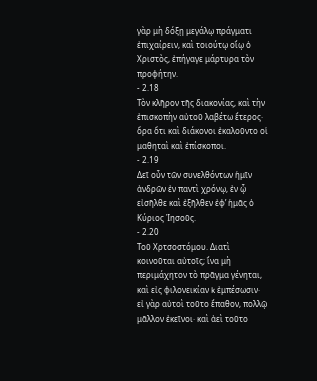γὰρ μὴ δόξῃ μεγάλῳ πράγματι ἐπιχαίρειν, καὶ τοιούτῳ οἵῳ ὁ Χριστὸς, ἐπήγαγε μάρτυρα τὸν προφήτην.
- 2.18
Τὸν κλῆρον τῆς διακονίας, καὶ τὴν ἐπισκοπὴν αὐτοῦ λαβέτω ἕτερος· ὅρα ὅτι καὶ διάκονοι ἐκαλοῦντο οἱ μαθηταὶ καὶ ἐπίσκοποι.
- 2.19
Δεῖ οὖν τῶν συνελθόντων ἡμῖν ἀνδρῶν ἐν παντὶ χρόνῳ, ἐν ᾧ εἰσῆλθε καὶ ἐξῆλθεν ἐφ’ ἡμᾶς ὁ Κύριος Ἰησοῦς.
- 2.20
Τοῦ Χρτσοστόμου. Διατὶ κοινοῦται αὐτοῖς; ἵνα μὴ περιμάχητον τὸ πρᾶγμα γένηται, καὶ εἰς φιλονεικίαν k ἐμπέσωσιν· εἰ γὰρ αὐτοὶ τοῦτο ἔπαθον, πολλῷ μᾶλλον ἐκεῖνοι· καὶ ἀεὶ τοῦτο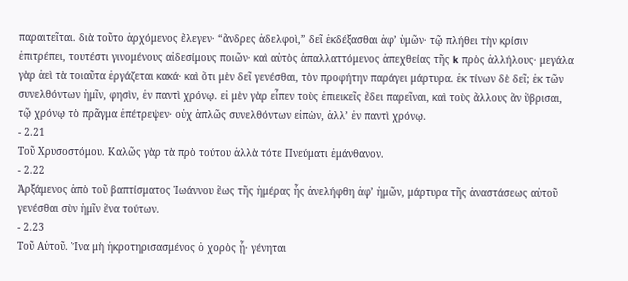παραιτεῖται. διὰ τοῦτο ἀρχόμενος ἔλεγεν· “ἄνδρες ἀδελφοὶ,” δεῖ ἐκδέξασθαι ἀφ’ ὑμῶν· τῷ πλήθει τὴν κρίσιν ἐπιτρέπει, τουτέστι γινομένους αἰδεσίμους ποιῶν· καὶ αὐτὸς ἀπαλλαττόμενος ἀπεχθείας τῆς k πρὸς ἀλλήλους· μεγάλα γὰρ ἀεὶ τὰ τοιαῦτα ἐργάζεται κακά· καὶ ὅτι μὲν δεῖ γενέσθαι, τὸν προφήτην παράγει μάρτυρα. ἐκ τίνων δὲ δεῖ; ἐκ τῶν συνελθόντων ἡμῖν, φησὶν, ἐν παντὶ χρόνῳ. εἰ μὲν γὰρ εἶπεν τοὺς ἐπιεικεῖς ἔδει παρεῖναι, καὶ τοὺς ἄλλους ἃν ὕβρισαι, τῷ χρόνῳ τὸ πρᾶγμα ἐπέτρεψεν· οὐχ ἁπλῶς συνελθόντων εἰπὼν, ἀλλ’ ἐν παντὶ χρόνῳ.
- 2.21
Τοῦ Χρυσοστόμου. Καλῶς γὰρ τὰ πρὸ τούτου ἀλλὰ τότε Πνεύματι ἐμάνθανον.
- 2.22
Ἀρξάμενος ἀπὸ τοῦ βαπτίσματος Ἰωάννου ἕως τῆς ἡμέρας ἧς ἀνελήφθη ἀφ’ ἡμῶν, μάρτυρα τῆς ἀναστάσεως αὐτοῦ γενέσθαι σὺν ἡμῖν ἕνα τούτων.
- 2.23
Τοῦ Αὐτοῦ. Ἵνα μὴ ἠκροτηρισασμένος ὁ χορὸς ᾖ· γένηται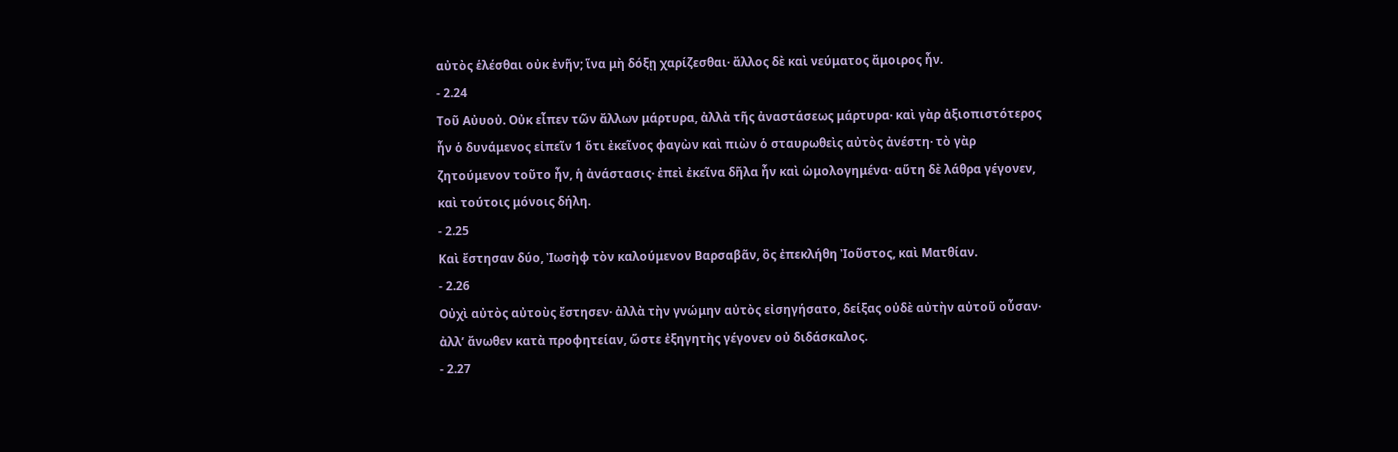αὐτὸς ἑλέσθαι οὐκ ἐνῆν; ἵνα μὴ δόξῃ χαρίζεσθαι· ἄλλος δὲ καὶ νεύματος ἄμοιρος ἦν.
- 2.24
Τοῦ Αὐυοὐ. Οὐκ εἶπεν τῶν ἄλλων μάρτυρα, ἀλλὰ τῆς ἀναστάσεως μάρτυρα· καὶ γὰρ ἀξιοπιστότερος ἦν ὁ δυνάμενος εἰπεῖν 1 ὅτι ἐκεῖνος φαγὼν καὶ πιὼν ὁ σταυρωθεὶς αὐτὸς ἀνέστη· τὸ γὰρ ζητούμενον τοῦτο ἦν, ἡ ἀνάστασις· ἐπεὶ ἐκεῖνα δῆλα ἦν καὶ ὡμολογημένα· αὕτη δὲ λάθρα γέγονεν, καὶ τούτοις μόνοις δήλη.
- 2.25
Καὶ ἔστησαν δύο, Ἰωσὴφ τὸν καλούμενον Βαρσαβᾶν, ὃς ἐπεκλήθη Ἰοῦστος, καὶ Ματθίαν.
- 2.26
Οὐχὶ αὐτὸς αὐτοὺς ἔστησεν· ἀλλὰ τὴν γνώμην αὐτὸς εἰσηγήσατο, δείξας οὐδὲ αὐτὴν αὐτοῦ οὖσαν· ἀλλ’ ἄνωθεν κατὰ προφητείαν, ὥστε ἐξηγητὴς γέγονεν οὐ διδάσκαλος.
- 2.27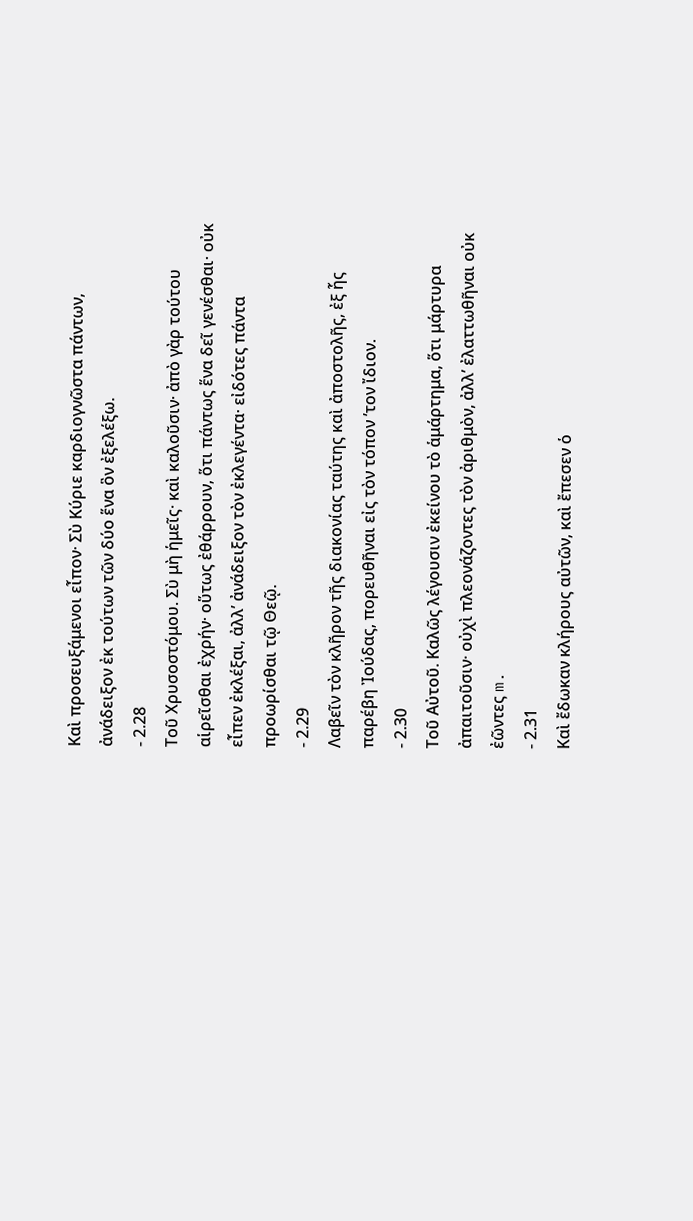Καὶ προσευξάμενοι εἶπον· Σὺ Κύριε καρδιογνῶστα πάντων, ἀνάδειξον ἐκ τούτων τῶν δύο ἕνα ὃν ἐξελέξω.
- 2.28
Τοῦ Χρυσοστόμου. Σὺ μὴ ἡμεῖς· καὶ καλοῦσιν· ἀπὸ γὰρ τούτου αἱρεῖσθαι ἐχρήν· οὕτως ἐθάρρουν, ὅτι πάντως ἕνα δεῖ γενέσθαι· οὐκ εἶπεν ἐκλέξαι, ἀλλ’ ἀνάδειξον τὸν ἐκλεγέντα· εἰδότες πάντα προωρίσθαι τῷ Θεῷ.
- 2.29
Λαβεῖν τὸν κλῆρον τῆς διακονίας ταύτης καὶ ἀποστολῆς, ἐξ ἧς παρέβη Ἰούδας, πορευθῆναι εἰς τὸν τόπον ’τον ἴδιον.
- 2.30
Τοῦ Aὐτοῦ. Καλῶς λέγουσιν ἐκείνου τὸ ἁμάρτημα, ὅτι μάρτυρα ἀπαιτοῦσιν· οὐχὶ πλεονάζοντες τὸν ἀριθμὸν, ἀλλ’ ἐλαττωθῆναι οὐκ ἐῶντες m.
- 2.31
Καὶ ἔδωκαν κλήρους αὐτῶν, καὶ ἔπεσεν ὁ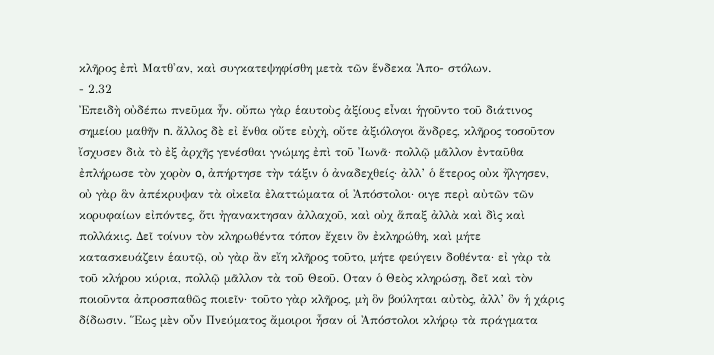κλῆρος ἐπὶ Ματθ'αν, καὶ συγκατεψηφίσθη μετὰ τῶν ἕνδεκα Ἀπο- στόλων.
- 2.32
Ἐπειδὴ οὐδέπω πνεῦμα ἦν. οὔπω γὰρ ἑαυτοὺς ἀξίους εἶναι ἡγοῦντο τοῦ διάτινος σημείου μαθῆν n. ἄλλος δὲ εἰ ἔνθα οὔτε εὐχὴ, οὔτε ἀξιόλογοι ἄνδρες, κλῆρος τοσοῦτον ἴσχυσεν διὰ τὸ ἐξ ἀρχῆς γενέσθαι γνώμης ἐπὶ τοῦ Ἰωνᾶ· πολλῷ μᾶλλον ἐνταῦθα ἐπλήρωσε τὸν χορὸν o, ἀπήρτησε τὴν τάξιν ὁ ἀναδεχθείς· ἀλλ’ ὁ ἕτερος οὐκ ἤλγησεν, οὐ γὰρ ἃν ἀπέκρυψαν τὰ οἰκεῖα ἐλαττώματα οἱ Ἀπόστολοι· οιγε περὶ αὐτῶν τῶν κορυφαίων εἰπόντες, ὅτι ἠγανακτησαν ἀλλαχοῦ, καὶ οὐχ ἅπαξ ἀλλὰ καὶ δὶς καὶ πολλάκις. Δεῖ τοίνυν τὸν κληρωθέντα τόπον ἔχειν ὃν ἐκληρώθη, καὶ μήτε κατασκευάζειν ἑαυτῷ, οὐ γὰρ ἂν εἴη κλῆρος τοῦτο, μήτε φεύγειν δοθέντα· εἰ γὰρ τὰ τοῦ κλήρου κύρια, πολλῷ μᾶλλον τὰ τοῦ Θεοῦ. Οταν ὁ Θεὸς κληρώσῃ, δεῖ καὶ τὸν ποιοῦντα ἀπροσπαθῶς ποιεῖν· τοῦτο γὰρ κλῆρος, μὴ ὃν βούληται αὐτὸς, ἀλλ’ ὃν ἡ χάρις δίδωσιν. Ἕως μὲν οὖν Πνεύματος ἄμοιροι ἦσαν οἱ Ἀπόστολοι κλήρῳ τὰ πράγματα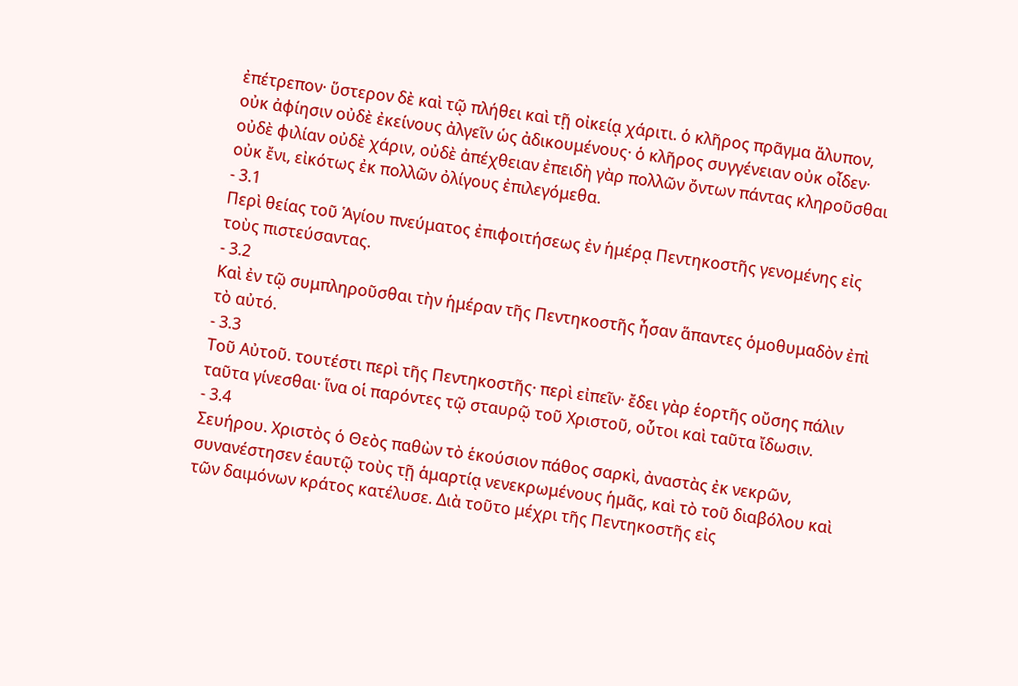ἐπέτρεπον· ὕστερον δὲ καὶ τῷ πλήθει καὶ τῇ οἰκείᾳ χάριτι. ὁ κλῆρος πρᾶγμα ἄλυπον, οὐκ ἀφίησιν οὐδὲ ἐκείνους ἀλγεῖν ὡς ἀδικουμένους· ὁ κλῆρος συγγένειαν οὐκ οἶδεν· οὐδὲ φιλίαν οὐδὲ χάριν, οὐδὲ ἀπέχθειαν ἐπειδὴ γὰρ πολλῶν ὄντων πάντας κληροῦσθαι οὐκ ἔνι, εἰκότως ἐκ πολλῶν ὀλίγους ἐπιλεγόμεθα.
- 3.1
Περὶ θείας τοῦ Ἁγίου πνεύματος ἐπιφοιτήσεως ἐν ἡμέρᾳ Πεντηκοστῆς γενομένης εἰς τοὺς πιστεύσαντας.
- 3.2
Καὶ ἐν τῷ συμπληροῦσθαι τὴν ἡμέραν τῆς Πεντηκοστῆς ἦσαν ἅπαντες ὁμοθυμαδὸν ἐπὶ τὸ αὐτό.
- 3.3
Τοῦ Αὐτοῦ. τουτέστι περὶ τῆς Πεντηκοστῆς· περὶ εἰπεῖν· ἔδει γὰρ ἑορτῆς οὔσης πάλιν ταῦτα γίνεσθαι· ἵνα οἱ παρόντες τῷ σταυρῷ τοῦ Χριστοῦ, οὗτοι καὶ ταῦτα ἴδωσιν.
- 3.4
Σευήρου. Χριστὸς ὁ Θεὸς παθὼν τὸ ἑκούσιον πάθος σαρκὶ, ἀναστὰς ἐκ νεκρῶν, συνανέστησεν ἑαυτῷ τοὺς τῇ ἁμαρτίᾳ νενεκρωμένους ἡμᾶς, καὶ τὸ τοῦ διαβόλου καὶ τῶν δαιμόνων κράτος κατέλυσε. Διὰ τοῦτο μέχρι τῆς Πεντηκοστῆς εἰς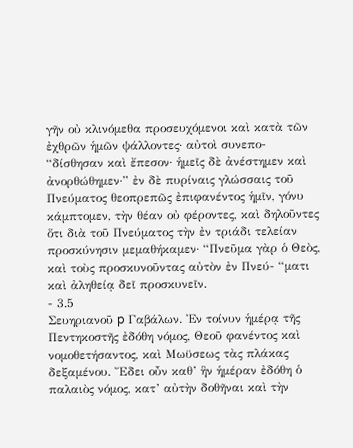γῆν οὐ κλινόμεθα προσευχόμενοι καὶ κατὰ τῶν ἐχθρῶν ἡμῶν ψάλλοντες· αὐτοὶ συνεπο- “δίσθησαν καὶ ἔπεσον· ἡμεῖς δὲ ἀνέστημεν καὶ ἀνορθώθημεν·” ἐν δὲ πυρίναις γλώσσαις τοῦ Πνεύματος θεοπρεπῶς ἐπιφανέντος ἡμῖν, γόνυ κάμπτομεν, τὴν θέαν οὐ φέροντες, καὶ δηλοῦντες ὅτι διὰ τοῦ Πνεύματος τὴν ἐν τριάδι τελείαν προσκύνησιν μεμαθήκαμεν· “Πνεῦμα γὰρ ὁ Θεὸς, καὶ τοὺς προσκυνοῦντας αὐτὸν ἐν Πνεύ- “ματι καὶ ἀληθείᾳ δεῖ προσκυνεῖν.
- 3.5
Σευηριανοῦ p Γαβάλων. Ἐν τοίνυν ἡμέρᾳ τῆς Πεντηκοστῆς ἐδόθη νόμος, Θεοῦ φανέντος καὶ νομοθετήσαντος, καὶ Μωϋσεως τὰς πλάκας δεξαμένου. Ἔδει οὖν καθ’ ἣν ἡμέραν ἐδόθη ὁ παλαιὸς νόμος, κατ’ αὐτὴν δοθῆναι καὶ τὴν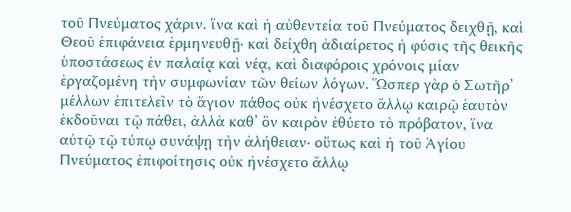τοῦ Πνεύματος χάριν. ἵνα καὶ ἡ αὐθεντεία τοῦ Πνεύματος δειχθῇ, καὶ Θεοῦ ἐπιφάνεια ἑρμηνευθῇ· καὶ δείχθη ἀδιαίρετος ἡ φύσις τῆς θεικῆς ὑποστάσεως ἐν παλαίᾳ καὶ νέᾳ, καὶ διαφόροις χρόνοις μίαν ἐργαζομένη τὴν συμφωνίαν τῶν θείων λόγων. Ὥσπερ γὰρ ὁ Σωτῆρ’ μέλλων ἐπιτελεῖν τὸ ἅγιον πάθος οὐκ ἠνέσχετο ἄλλῳ καιρῷ ἑαυτὸν ἐκδοῦναι τῷ πάθει, ἀλλὰ καθ’ ὃν καιρὸν ἐθύετο τὸ πρόβατον, ἵνα αὐτῷ τῷ τύπῳ συνάψῃ τὴν ἀλήθειαν· οὕτως καὶ ἡ τοῦ Ἁγίου Πνεύματος ἐπιφοίτησις οὐκ ἠνέσχετο ἄλλῳ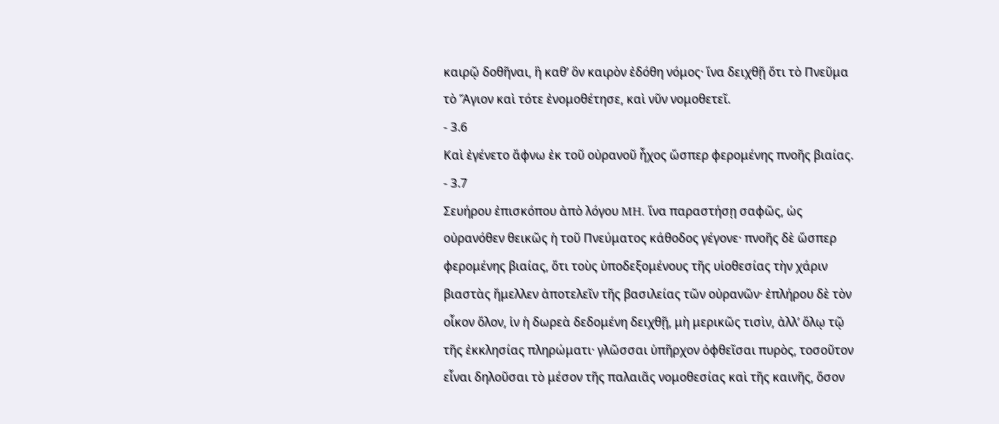καιρῷ δοθῆναι, ἣ καθ’ ὃν καιρὸν ἐδόθη νόμος· ἵνα δειχθῇ ὅτι τὸ Πνεῦμα τὸ Ἅγιον καὶ τότε ἐνομοθέτησε, καὶ νῦν νομοθετεῖ.
- 3.6
Καὶ ἐγένετο ἄφνω ἐκ τοῦ οὐρανοῦ ἦχος ὥσπερ φερομένης πνοῆς βιαίας.
- 3.7
Σευήρου ἐπισκόπου ἀπὸ λόγου MH. ἵνα παραστήσῃ σαφῶς, ὡς οὐρανόθεν θεικῶς ἡ τοῦ Πνεύματος κάθοδος γέγονε· πνοῆς δὲ ὥσπερ φερομένης βιαίας, ὅτι τοὺς ὑποδεξομένους τῆς υἱοθεσίας τὴν χάριν βιαστὰς ἤμελλεν ἀποτελεῖν τῆς βασιλείας τῶν οὐρανῶν· ἐπλήρου δὲ τὸν οἶκον ὅλον, ἱν ἡ δωρεὰ δεδομένη δειχθῇ, μὴ μερικῶς τισὶν, ἀλλ’ ὅλῳ τῷ τῆς ἐκκλησίας πληρώματι· γλῶσσαι ὑπῆρχον ὀφθεῖσαι πυρὸς, τοσοῦτον εἶναι δηλοῦσαι τὸ μέσον τῆς παλαιᾶς νομοθεσίας καὶ τῆς καινῆς, ὅσον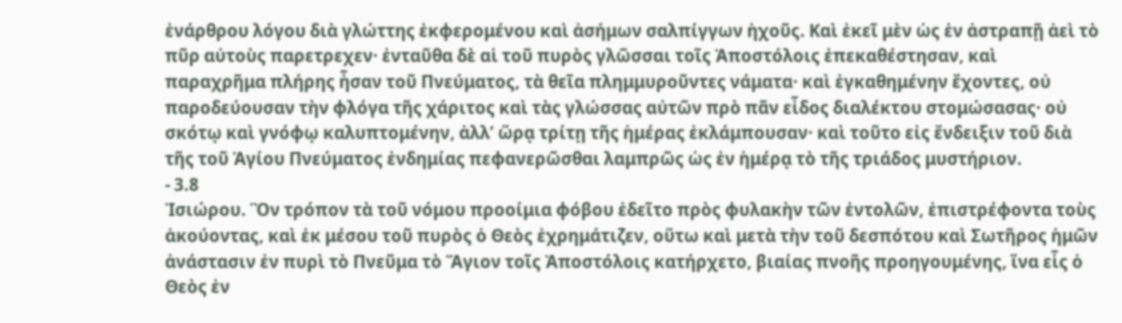ἐνάρθρου λόγου διὰ γλώττης ἐκφερομένου καὶ ἀσήμων σαλπίγγων ἠχοῦς. Καὶ ἐκεῖ μὲν ὡς ἐν ἀστραπῇ ἀεὶ τὸ πῦρ αὐτοὺς παρετρεχεν· ἐνταῦθα δὲ αἱ τοῦ πυρὸς γλῶσσαι τοῖς Ἀποστόλοις ἐπεκαθέστησαν, καὶ παραχρῆμα πλήρης ἦσαν τοῦ Πνεύματος, τὰ θεῖα πλημμυροῦντες νάματα· καὶ ἐγκαθημένην ἔχοντες, οὐ παροδεύουσαν τὴν φλόγα τῆς χάριτος καὶ τὰς γλώσσας αὐτῶν πρὸ πᾶν εἶδος διαλέκτου στομώσασας· οὐ σκότῳ καὶ γνόφῳ καλυπτομένην, ἀλλ’ ὥρᾳ τρίτῃ τῆς ἡμέρας ἐκλάμπουσαν· καὶ τοῦτο εἰς ἔνδειξιν τοῦ διὰ τῆς τοῦ Ἁγίου Πνεύματος ἐνδημίας πεφανερῶσθαι λαμπρῶς ὡς ἐν ἡμέρᾳ τὸ τῆς τριάδος μυστήριον.
- 3.8
Ἰσιώρου. Ὃν τρόπον τὰ τοῦ νόμου προοίμια φόβου ἐδεῖτο πρὸς φυλακὴν τῶν ἐντολῶν, ἐπιστρέφοντα τοὺς ἀκούοντας, καὶ ἐκ μέσου τοῦ πυρὸς ὁ Θεὸς ἐχρημάτιζεν, οὕτω καὶ μετὰ τὴν τοῦ δεσπότου καὶ Σωτῆρος ἡμῶν ἀνάστασιν ἐν πυρὶ τὸ Πνεῦμα τὸ Ἅγιον τοῖς Ἀποστόλοις κατήρχετο, βιαίας πνοῆς προηγουμένης, ἵνα εἷς ὁ Θεὸς ἐν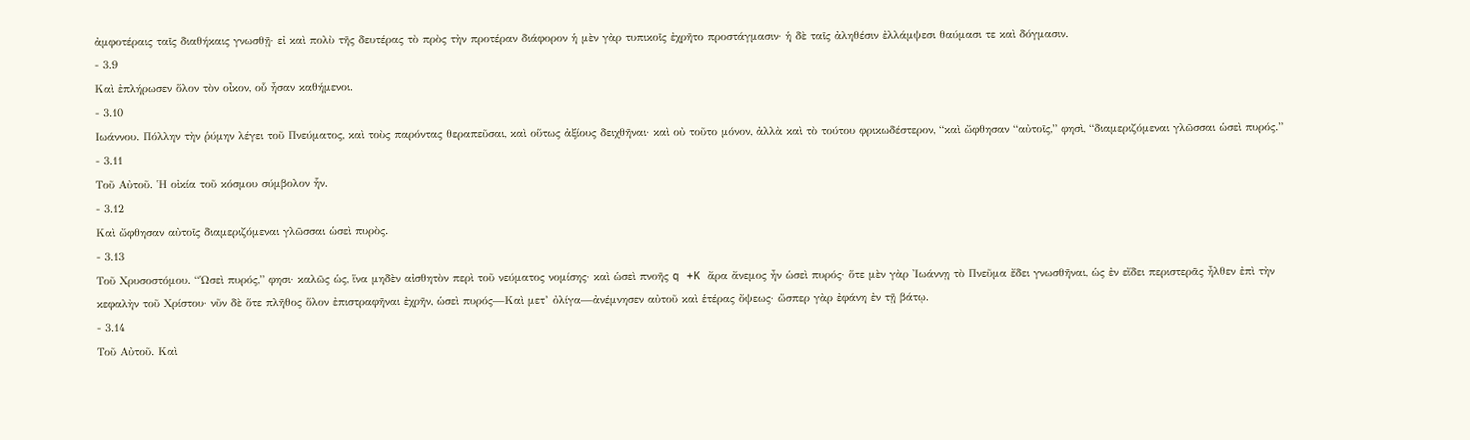ἀμφοτέραις ταῖς διαθήκαις γνωσθῇ· εἰ καὶ πολὺ τῆς δευτέρας τὸ πρὸς τὴν προτέραν διάφορον ἡ μὲν γὰρ τυπικοῖς ἐχρῆτο προστάγμασιν· ἡ δὲ ταῖς ἀληθέσιν ἐλλάμψεσι θαύμασι τε καὶ δόγμασιν.
- 3.9
Καὶ ἐπλήρωσεν ὅλον τὸν οἶκον, οὗ ἦσαν καθήμενοι.
- 3.10
Ιωάννου. Πόλλην τὴν ῥύμην λέγει τοῦ Πνεύματος, καὶ τοὺς παρόντας θεραπεῦσαι, καὶ οὕτως ἀξίους δειχθῆναι· καὶ οὐ τοῦτο μόνον, ἀλλὰ καὶ τὸ τούτου φρικωδέστερον, “καὶ ὤφθησαν “αὐτοῖς,” φησὶ, “διαμεριζόμεναι γλῶσσαι ὡσεὶ πυρός.”
- 3.11
Τοῦ Αὐτοῦ. Ἡ οἰκία τοῦ κόσμου σύμβολον ἧν.
- 3.12
Καὶ ὤφθησαν αὐτοῖς διαμεριζόμεναι γλῶσσαι ὡσεὶ πυρὸς.
- 3.13
Τοῦ Χρυσοστόμου. “Ὡσεὶ πυρός,” φησι· καλῶς ὡς, ἵνα μηδὲν αἰσθητὸν περὶ τοῦ νεύματος νομίσης· καὶ ὡσεὶ πνοῆς q +K ἄρα ἄνεμος ἦν ὡσεὶ πυρός· ὅτε μὲν γὰρ Ἰωάννῃ τὸ Πνεῦμα ἔδει γνωσθῆναι, ὡς ἐν εἴδει περιστερᾶς ἦλθεν ἐπὶ τὴν κεφαλὴν τοῦ Χρίστου· νῦν δὲ ὅτε πλῆθος ὅλον ἐπιστραφῆναι ἐχρῆν, ὡσεὶ πυρός—Καὶ μετ’ ὀλίγα—ἀνέμνησεν αὐτοῦ καὶ ἑτέρας ὄψεως· ὥσπερ γὰρ ἐφάνη ἐν τῇ βάτῳ.
- 3.14
Τοῦ Αὐτοῦ. Καὶ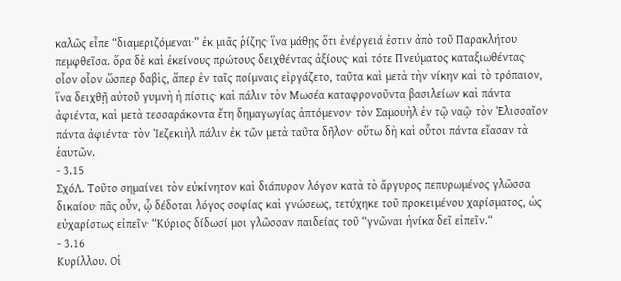καλῶς εἶπε “διαμεριζόμεναι·” ἐκ μιᾶς ῥίζης· ἵνα μάθῃς ὅτι ἐνέργειά ἐστιν ἀπὸ τοῦ Παρακλήτου πεμφθεῖσα. ὅρα δὲ καὶ ἐκείνους πρώτους δειχθέντας ἀξίους· καὶ τότε Πνεύματος καταξιωθέντας· οἷον οἷον ὥσπερ δαβὶς, ἅπερ ἐν ταῖς ποίμναις εἰργάζετο, ταῦτα καὶ μετὰ τὴν νίκην καὶ τὸ τρόπαιον, ἵνα δειχθῇ αὐτοῦ γυμνὴ ἡ πίστις· καὶ πάλιν τὸν Μωσέα καταφρονοῦντα βασιλείων καὶ πάντα ἀφιέντα, καὶ μετὰ τεσσαράκοντα ἔτη δημαγωγίας ἁπτόμενον· τὸν Σαμουὴλ ἐν τῷ ναῷ· τὸν Ἐλισσαῖον πάντα ἀφιέντα· τὸν Ἰεζεκιὴλ πάλιν ἐκ τῶν μετὰ ταῦτα δῆλον· οὕτω δὴ καὶ οὗτοι πάντα εἴασαν τὰ ἑαυτῶν.
- 3.15
ΣχόΛ. Τοῦτο σημαίνει τὸν εὐκίνητον καὶ διάπυρον λόγον κατὰ τὸ ἄργυρος πεπυρωμένος γλῶσσα δικαίου· πᾶς οὖν, ᾧ δέδοται λόγος σοφίας καὶ γνώσεως, τετύχηκε τοῦ προκειμένου χαρίσματος, ὡς εὐχαρίστως εἰπεῖν· “Κύριος δίδωσί μοι γλῶσσαν παιδείας τοῦ “γνῶναι ἡνίκα δεῖ εἰπεῖν.“
- 3.16
Κυρίλλου. Οἱ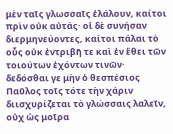μὲν ταῖς γλωσσαῖς ἐλάλουν, καίτοι πρὶν οὐκ αὐτάς· οἱ δὲ συνήσαν διερμηνεύοντες, καίτοι πάλαι τὸ οὖς οὐκ ἐντριβῆ τε καὶ ἐν ἔθει τῶν τοιούτων ἐχόντων τινῶν· δεδόσθαι γε μὴν ὁ θεσπέσιος Παῦλος τοῖς τότε τὴν χάριν διισχυρίζεται τὸ γλώσσαις λαλεῖν, οὐχ ὡς μοῖρα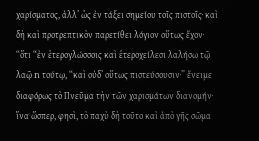χαρίσματος, ἀλλ’ ὡς ἐν τάξει σημείου τοῖς πιστοῖς· καὶ δὴ καὶ προτρεπτικὸν παρετίθει λόγιον οὕτως ἔχον· “ὅτι “ἐν ἑτερογλώσσοις καὶ ἑτεροχείλεσι λαλήσω τῷ λαῷ n τούτῳ, “καὶ οὐδ’ οὕτως πιστεύσουσιν·” ἔνειμε διαφόρως τὸ Πνεῦμα τὴν τῶν χαρισμάτων διανομήν· ἵνα ὥσπερ, φησὶ, τὸ παχὺ δὴ τοῦτο καὶ ἀπὸ γῆς σῶμα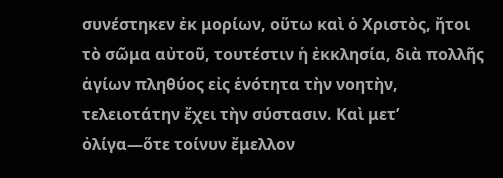συνέστηκεν ἐκ μορίων, οὕτω καὶ ὁ Χριστὸς, ἤτοι τὸ σῶμα αὐτοῦ, τουτέστιν ἡ ἐκκλησία, διὰ πολλῆς ἁγίων πληθύος εἰς ἑνότητα τὴν νοητὴν, τελειοτάτην ἔχει τὴν σύστασιν. Καὶ μετ’ ὀλίγα—ὅτε τοίνυν ἔμελλον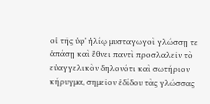οἱ τῆς ὑφ’ ἡλίῳ μυσταγωγοὶ γλώσσῃ τε ἁπάσῃ καὶ ἔθνει παντὶ προσλαλεῖν τὸ εὐαγγελικὸν δηλονότι καὶ σωτήριον κήρυγμα, σημεῖον ἐδίδου τὰς γλώσσας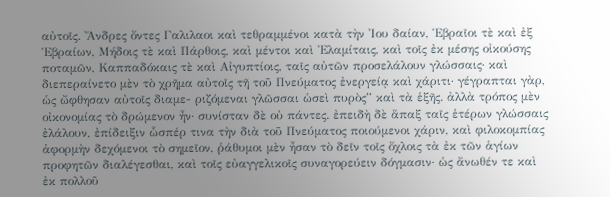αὐτοῖς. Ἄνδρες ὄντες Γαλιλαοι καὶ τεθραμμένοι κατὰ τὴν Ἰου δαίαν, Ἑβραῖοι τὲ καὶ ἐξ Ἑβραίων, Μήδοις τὲ καὶ Πάρθοις, καὶ μέντοι καὶ Ἐλαμίταις, καὶ τοῖς ἐκ μέσης οἰκούσης ποταμῶν, Καππαδόκαις τὲ καὶ Αἰγυπτίοις, ταῖς αὐτῶν προσελάλουν γλώσσαις· καὶ διεπεραίνετο μὲν τὸ χρῆμα αὐτοῖς τῆ τοῦ Πνεύματος ἐνεργείᾳ καὶ χάριτι· γέγραπται γὰρ, ὡς ὤφθησαν αὐτοῖς διαμε- ριζόμεναι γλῶσσαι ὡσεὶ πυρὸς” καὶ τὰ ἑξῆς. ἀλλὰ τρόπος μὲν οἰκονομίας τὸ δρώμενον ἦν· συνίσταν δὲ οὐ πάντες. ἐπειδὴ δὲ ἅπαξ ταῖς ἑτέρων γλώσσαις ἐλάλουν, ἐπίδειξιν ὧσπέρ τινα τὴν διὰ τοῦ Πνεύματος ποιούμενοι χάριν, καὶ φιλοκομπίας ἀφορμὴν δεχόμενοι τὸ σημεῖον, ῥάθυμοι μὲν ἦσαν τὸ δεῖν τοῖς ὄχλοις τὰ ἐκ τῶν ἁγίων προφητῶν διαλέγεσθαι, καὶ τοῖς εὐαγγελικοῖς συναγορεύειν δόγμασιν· ὡς ἄνωθέν τε καὶ ἐκ πολλοῦ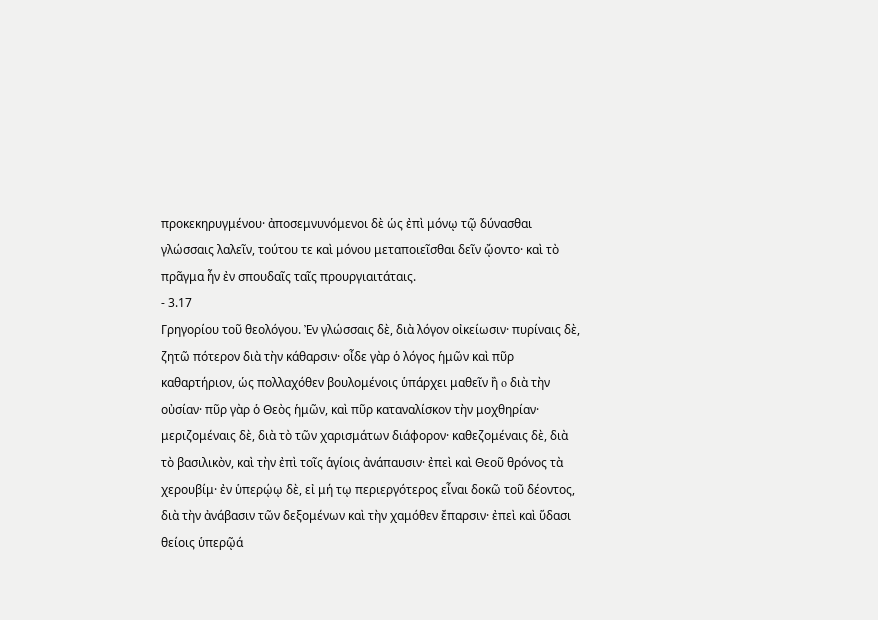προκεκηρυγμένου· ἀποσεμνυνόμενοι δὲ ὡς ἐπὶ μόνῳ τῷ δύνασθαι γλώσσαις λαλεῖν, τούτου τε καὶ μόνου μεταποιεῖσθαι δεῖν ᾤοντο· καὶ τὸ πρᾶγμα ἦν ἐν σπουδαῖς ταῖς προυργιαιτάταις.
- 3.17
Γρηγορίου τοῦ θεολόγου. Ἐν γλώσσαις δὲ, διὰ λόγον οἰκείωσιν· πυρίναις δὲ, ζητῶ πότερον διὰ τὴν κάθαρσιν· οἶδε γὰρ ὁ λόγος ἡμῶν καὶ πῦρ καθαρτήριον, ὡς πολλαχόθεν βουλομένοις ὑπάρχει μαθεῖν ἢ o διὰ τὴν οὐσίαν· πῦρ γὰρ ὁ Θεὸς ἡμῶν, καὶ πῦρ καταναλίσκον τὴν μοχθηρίαν· μεριζομέναις δὲ, διὰ τὸ τῶν χαρισμάτων διάφορον· καθεζομέναις δὲ, διὰ τὸ βασιλικὸν, καὶ τὴν ἐπὶ τοῖς ἁγίοις ἀνάπαυσιν· ἐπεὶ καὶ Θεοῦ θρόνος τὰ χερουβίμ· ἐν ὑπερῴῳ δὲ, εἰ μή τῳ περιεργότερος εἶναι δοκῶ τοῦ δέοντος, διὰ τὴν ἀνάβασιν τῶν δεξομένων καὶ τὴν χαμόθεν ἔπαρσιν· ἐπεὶ καὶ ὕδασι θείοις ὑπερῷά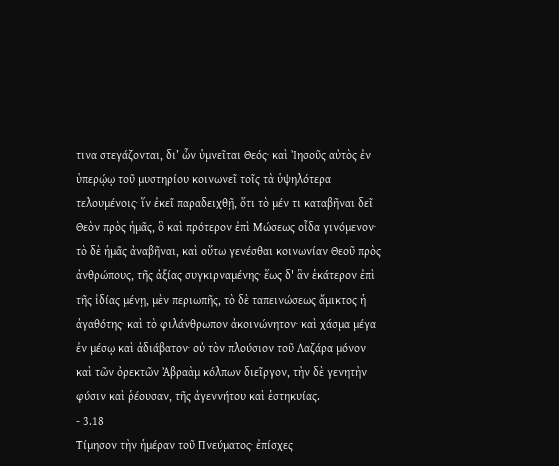τινα στεγάζονται, δι’ ὧν ὑμνεῖται Θεός· καὶ Ἰησοῦς αὐτὸς ἐν ὑπερῴῳ τοῦ μυστηρίου κοινωνεῖ τοῖς τὰ ὑψηλότερα τελουμένοις· ἵν ἐκεῖ παραδειχθῇ, ὅτι τὸ μέν τι καταβῆναι δεῖ Θεὸν πρὸς ἡμᾶς, ὃ καὶ πρότερον ἐπὶ Μώσεως οἶδα γινόμενον· τὸ δὲ ἡμᾶς ἀναβῆναι, καὶ οὕτω γενέσθαι κοινωνίαν Θεοῦ πρὸς ἀνθρώπους, τῆς ἀξίας συγκιρναμένης· ἕως δ' ἃν ἑκάτερον ἐπὶ τῆς ἰδίας μένῃ, μὲν περιωπῆς, τὸ δὲ ταπεινώσεως ἄμικτος ἡ ἀγαθότης· καὶ τὸ φιλάνθρωπον ἀκοινώνητον· καὶ χάσμα μέγα ἐν μέσῳ καὶ ἀδιάβατον· οὐ τὸν πλούσιον τοῦ Λαζάρα μόνον καὶ τῶν ὀρεκτῶν Ἀβραὰμ κόλπων διεῖργον, τὴν δὲ γενητὴν φύσιν καὶ ῥέουσαν, τῆς ἀγεννήτου καὶ ἑστηκυίας.
- 3.18
Τίμησον τὴν ἡμέραν τοῦ Πνεύματος· ἐπίσχες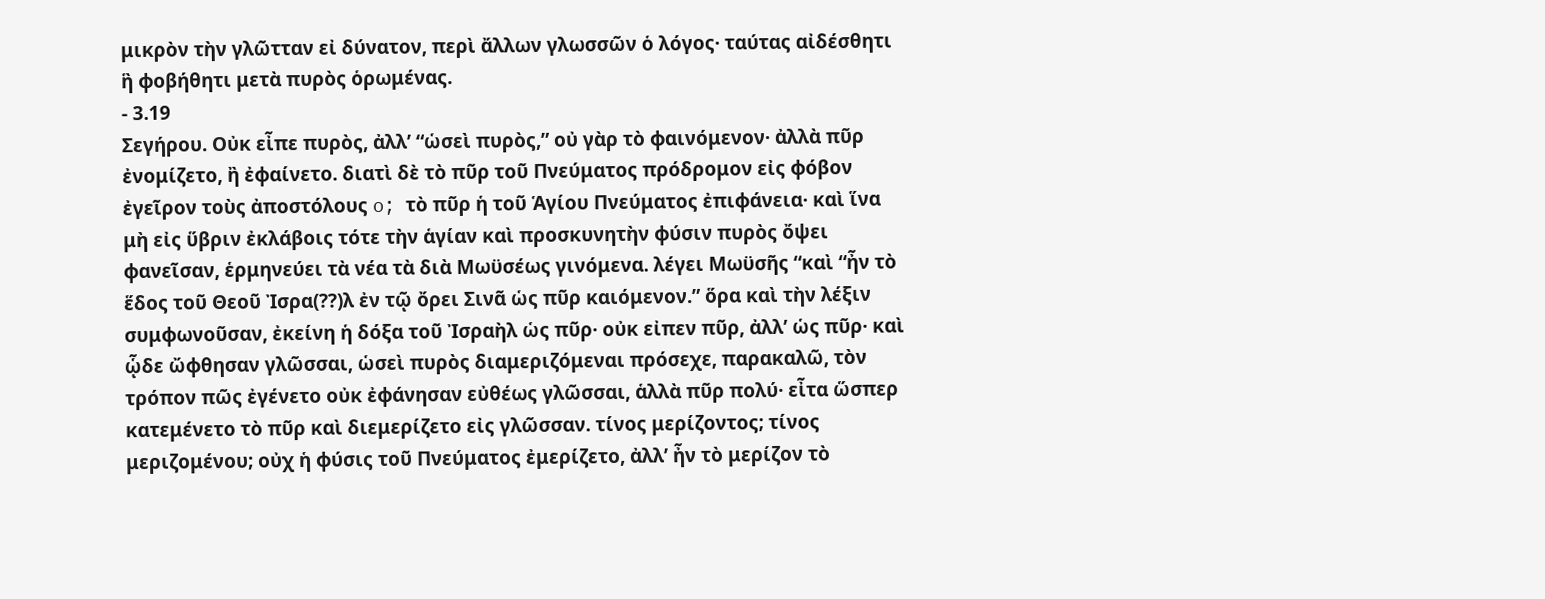μικρὸν τὴν γλῶτταν εἰ δύνατον, περὶ ἄλλων γλωσσῶν ὁ λόγος· ταύτας αἰδέσθητι ἣ φοβήθητι μετὰ πυρὸς ὁρωμένας.
- 3.19
Σεγήρου. Οὐκ εἶπε πυρὸς, ἀλλ’ “ὡσεὶ πυρὸς,” οὐ γὰρ τὸ φαινόμενον· ἀλλὰ πῦρ ἐνομίζετο, ἢ ἐφαίνετο. διατὶ δὲ τὸ πῦρ τοῦ Πνεύματος πρόδρομον εἰς φόβον ἐγεῖρον τοὺς ἀποστόλους o; τὸ πῦρ ἡ τοῦ Ἁγίου Πνεύματος ἐπιφάνεια· καὶ ἵνα μὴ εἰς ὕβριν ἐκλάβοις τότε τὴν ἁγίαν καὶ προσκυνητὴν φύσιν πυρὸς ὄψει φανεῖσαν, ἑρμηνεύει τὰ νέα τὰ διὰ Μωϋσέως γινόμενα. λέγει Μωϋσῆς “καὶ “ἦν τὸ ἕδος τοῦ Θεοῦ Ἰσρα(??)λ ἐν τῷ ὄρει Σινᾶ ὡς πῦρ καιόμενον.” ὅρα καὶ τὴν λέξιν συμφωνοῦσαν, ἐκείνη ἡ δόξα τοῦ Ἰσραὴλ ὡς πῦρ· οὐκ εἰπεν πῦρ, ἀλλ’ ὡς πῦρ· καὶ ᾧδε ὤφθησαν γλῶσσαι, ὡσεὶ πυρὸς διαμεριζόμεναι πρόσεχε, παρακαλῶ, τὸν τρόπον πῶς ἐγένετο οὐκ ἐφάνησαν εὐθέως γλῶσσαι, ἁλλὰ πῦρ πολύ· εἶτα ὥσπερ κατεμένετο τὸ πῦρ καὶ διεμερίζετο εἰς γλῶσσαν. τίνος μερίζοντος; τίνος μεριζομένου; οὐχ ἡ φύσις τοῦ Πνεύματος ἐμερίζετο, ἀλλ’ ἦν τὸ μερίζον τὸ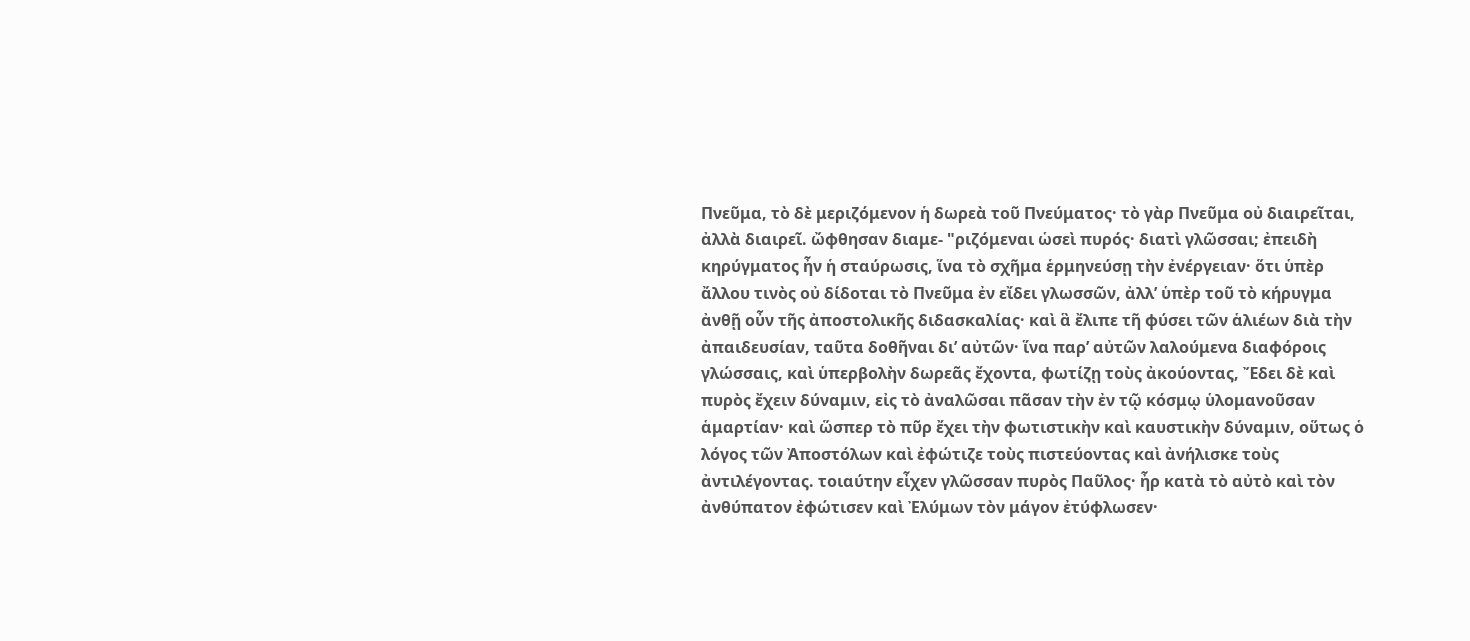Πνεῦμα, τὸ δὲ μεριζόμενον ἡ δωρεὰ τοῦ Πνεύματος· τὸ γὰρ Πνεῦμα οὐ διαιρεῖται, ἀλλὰ διαιρεῖ. ὤφθησαν διαμε- "ριζόμεναι ὡσεὶ πυρός· διατὶ γλῶσσαι; ἐπειδὴ κηρύγματος ἦν ἡ σταύρωσις, ἵνα τὸ σχῆμα ἑρμηνεύσῃ τὴν ἐνέργειαν· ὅτι ὑπὲρ ἄλλου τινὸς οὐ δίδοται τὸ Πνεῦμα ἐν εἴδει γλωσσῶν, ἀλλ’ ὑπὲρ τοῦ τὸ κήρυγμα ἀνθῇ οὖν τῆς ἀποστολικῆς διδασκαλίας· καὶ ἃ ἔλιπε τῆ φύσει τῶν ἁλιέων διὰ τὴν ἀπαιδευσίαν, ταῦτα δοθῆναι δι’ αὐτῶν· ἵνα παρ’ αὐτῶν λαλούμενα διαφόροις γλώσσαις, καὶ ὑπερβολὴν δωρεᾶς ἔχοντα, φωτίζῃ τοὺς ἀκούοντας, Ἔδει δὲ καὶ πυρὸς ἔχειν δύναμιν, εἰς τὸ ἀναλῶσαι πᾶσαν τὴν ἐν τῷ κόσμῳ ὑλομανοῦσαν ἁμαρτίαν· καὶ ὥσπερ τὸ πῦρ ἔχει τὴν φωτιστικὴν καὶ καυστικὴν δύναμιν, οὕτως ὁ λόγος τῶν Ἀποστόλων καὶ ἐφώτιζε τοὺς πιστεύοντας καὶ ἀνήλισκε τοὺς ἀντιλέγοντας. τοιαύτην εἶχεν γλῶσσαν πυρὸς Παῦλος· ἦρ κατὰ τὸ αὐτὸ καὶ τὸν ἀνθύπατον ἐφώτισεν καὶ Ἐλύμων τὸν μάγον ἐτύφλωσεν·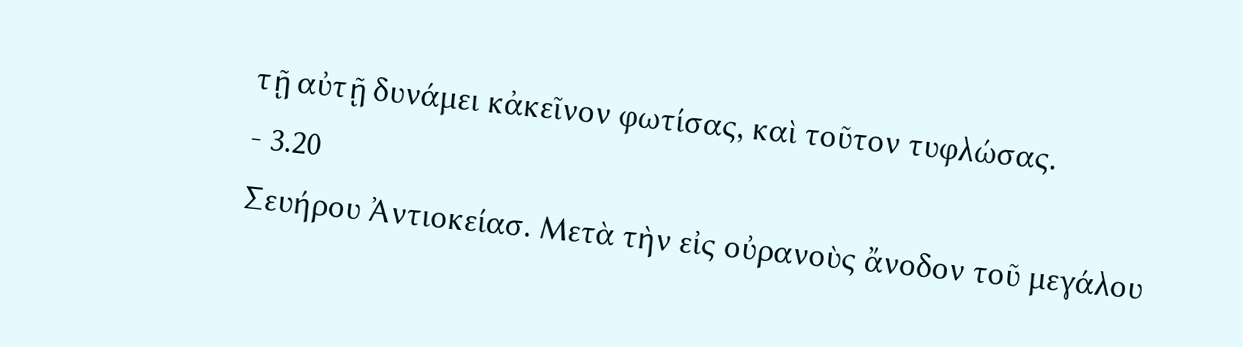τῇ αὐτῇ δυνάμει κἀκεῖνον φωτίσας, καὶ τοῦτον τυφλώσας.
- 3.20
Σευήρου Ἀντιοκείασ. Μετὰ τὴν εἰς οὐρανοὺς ἄνοδον τοῦ μεγάλου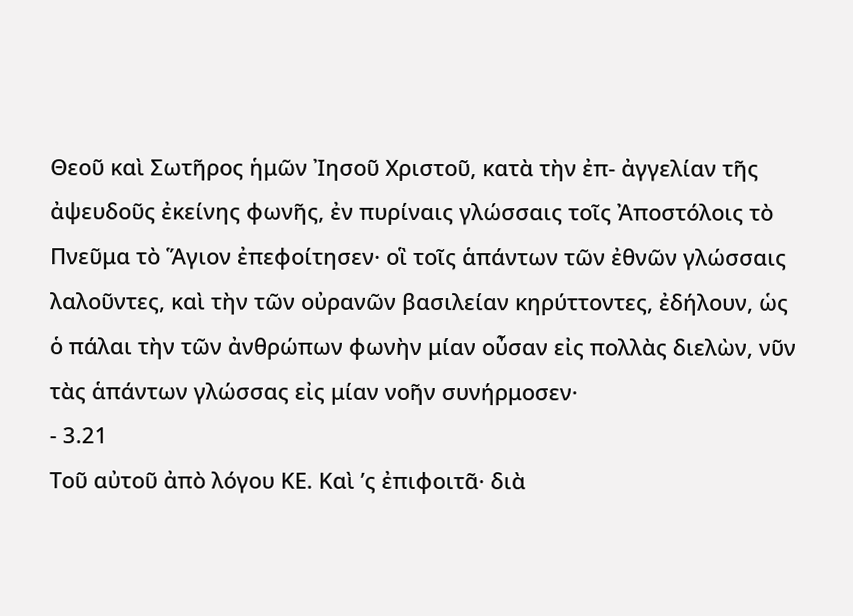Θεοῦ καὶ Σωτῆρος ἡμῶν Ἰησοῦ Χριστοῦ, κατὰ τὴν ἐπ- ἀγγελίαν τῆς ἀψευδοῦς ἐκείνης φωνῆς, ἐν πυρίναις γλώσσαις τοῖς Ἀποστόλοις τὸ Πνεῦμα τὸ Ἅγιον ἐπεφοίτησεν· οἳ τοῖς ἁπάντων τῶν ἐθνῶν γλώσσαις λαλοῦντες, καὶ τὴν τῶν οὐρανῶν βασιλείαν κηρύττοντες, ἐδήλουν, ὡς ὁ πάλαι τὴν τῶν ἀνθρώπων φωνὴν μίαν οὖσαν εἰς πολλὰς διελὼν, νῦν τὰς ἁπάντων γλώσσας εἰς μίαν νοῆν συνήρμοσεν·
- 3.21
Τοῦ αὐτοῦ ἀπὸ λόγου ΚΕ. Καὶ ’ς ἐπιφοιτᾶ· διὰ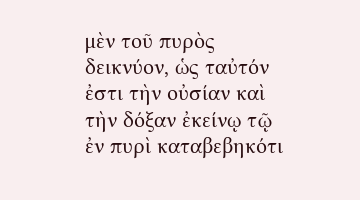μὲν τοῦ πυρὸς δεικνύον, ὡς ταὐτόν ἐστι τὴν οὐσίαν καὶ τὴν δόξαν ἐκείνῳ τῷ ἐν πυρὶ καταβεβηκότι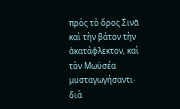πρὸς τὸ ὄρος Σινᾶ καὶ τὴν βάτον τὴν ἀκατάφλεκτον, καὶ τὸν Μωϋσέα μυσταγωγήσαντι· διὰ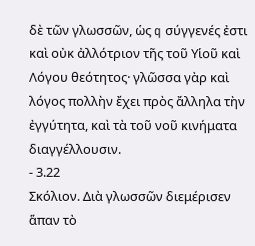δὲ τῶν γλωσσῶν, ὡς q σύγγενές ἐστι καὶ οὐκ ἀλλότριον τῆς τοῦ Υἱοῦ καὶ Λόγου θεότητος· γλῶσσα γὰρ καὶ λόγος πολλὴν ἔχει πρὸς ἄλληλα τὴν ἐγγύτητα, καὶ τὰ τοῦ νοῦ κινήματα διαγγέλλουσιν.
- 3.22
Σκόλιον. Διὰ γλωσσῶν διεμέρισεν ἅπαν τὸ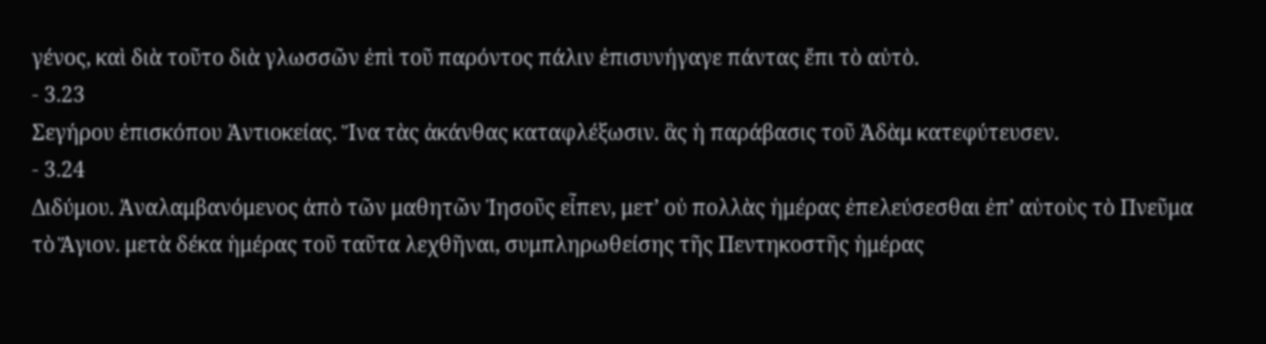γένος, καὶ διὰ τοῦτο διὰ γλωσσῶν ἐπὶ τοῦ παρόντος πάλιν ἐπισυνήγαγε πάντας ἔπι τὸ αὐτὸ.
- 3.23
Σεγήρου ἐπισκόπου Ἀντιοκείας. Ἵνα τὰς ἀκάνθας καταφλέξωσιν. ἃς ἡ παράβασις τοῦ Ἀδὰμ κατεφύτευσεν.
- 3.24
Διδύμου. Ἀναλαμβανόμενος ἀπὸ τῶν μαθητῶν Ἰησοῦς εἶπεν, μετ’ οὐ πολλὰς ἡμέρας ἐπελεύσεσθαι ἐπ’ αὐτοὺς τὸ Πνεῦμα τὸ Ἅγιον. μετὰ δέκα ἡμέρας τοῦ ταῦτα λεχθῆναι, συμπληρωθείσης τῆς Πεντηκοστῆς ἡμέρας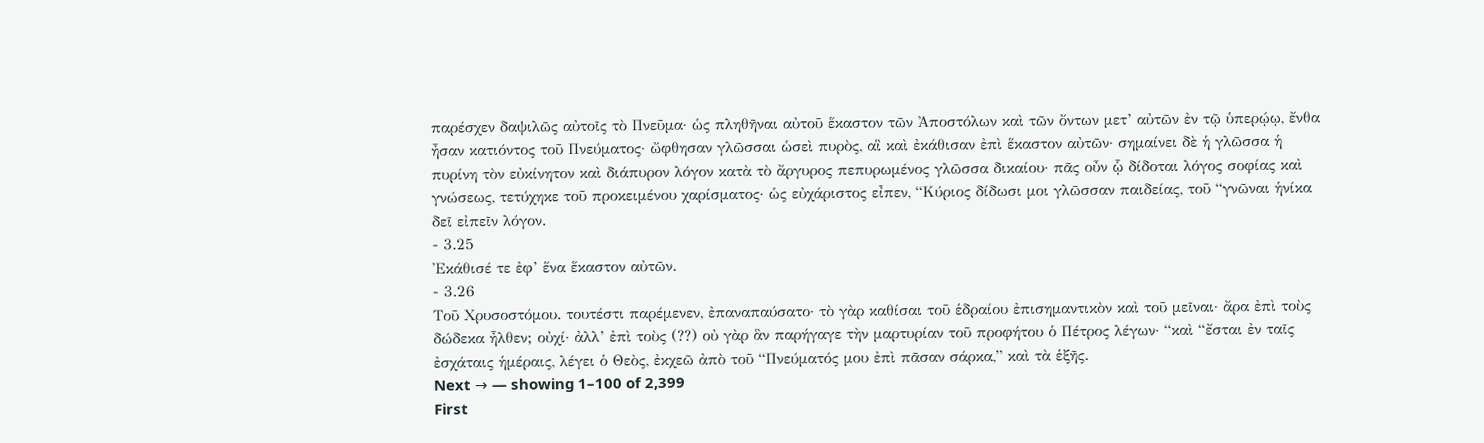παρέσχεν δαψιλῶς αὐτοῖς τὸ Πνεῦμα· ὡς πληθῆναι αὐτοῦ ἕκαστον τῶν Ἀποστόλων καὶ τῶν ὄντων μετ’ αὐτῶν ἐν τῷ ὑπερῴῳ, ἔνθα ἦσαν κατιόντος τοῦ Πνεύματος· ὤφθησαν γλῶσσαι ὡσεὶ πυρὸς, αἳ καὶ ἐκάθισαν ἐπὶ ἕκαστον αὐτῶν· σημαίνει δὲ ἡ γλῶσσα ἡ πυρίνη τὸν εὐκίνητον καὶ διάπυρον λόγον κατὰ τὸ ἄργυρος πεπυρωμένος γλῶσσα δικαίου· πᾶς οὖν ᾧ δίδοται λόγος σοφίας καὶ γνώσεως, τετύχηκε τοῦ προκειμένου χαρίσματος· ὡς εὐχάριστος εἶπεν, “Κύριος δίδωσι μοι γλῶσσαν παιδείας, τοῦ “γνῶναι ἡνίκα δεῖ εἰπεῖν λόγον.
- 3.25
Ἐκάθισέ τε ἐφ’ ἕνα ἕκαστον αὐτῶν.
- 3.26
Τοῦ Χρυσοστόμου. τουτέστι παρέμενεν, ἐπαναπαύσατο· τὸ γὰρ καθίσαι τοῦ ἑδραίου ἐπισημαντικὸν καὶ τοῦ μεῖναι· ἄρα ἐπὶ τοὺς δώδεκα ἦλθεν; οὐχί· ἀλλ’ ἐπὶ τοὺς (??) οὐ γὰρ ἃν παρήγαγε τὴν μαρτυρίαν τοῦ προφήτου ὁ Πέτρος λέγων· “καὶ “ἔσται ἐν ταῖς ἐσχάταις ἡμέραις, λέγει ὁ Θεὸς, ἐκχεῶ ἀπὸ τοῦ “Πνεύματός μου ἐπὶ πᾶσαν σάρκα,” καὶ τὰ ἑξῆς.
Next → — showing 1–100 of 2,399
First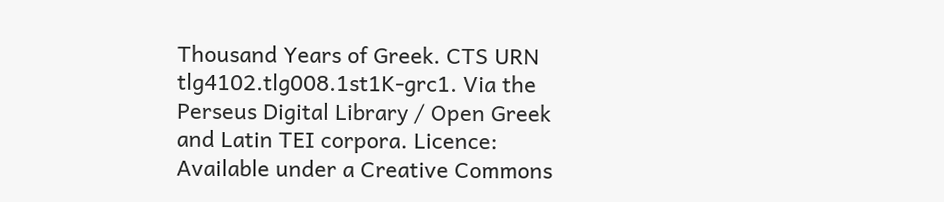Thousand Years of Greek. CTS URN tlg4102.tlg008.1st1K-grc1. Via the Perseus Digital Library / Open Greek and Latin TEI corpora. Licence: Available under a Creative Commons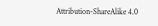Attribution-ShareAlike 4.0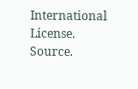International License. Source.